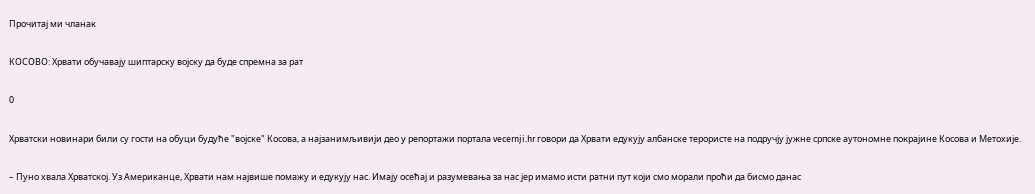Прочитај ми чланак

КОСОВО: Хрвати обучавају шиптарску војску да буде спремна за рат

0

Хрватски новинари били су гости на обуци будуће "војске" Косова, а најзанимљивији део у репортажи портала vecernji.hr говори да Хрвати едукују албанске терористе на подручју јужне српске аутономне покрајине Косова и Метохије.

– Пуно хвала Хрватској. Уз Американце, Хрвати нам највише помажу и едукују нас. Имају осећај и разумевања за нас јер имамо исти ратни пут који смо морали проћи да бисмо данас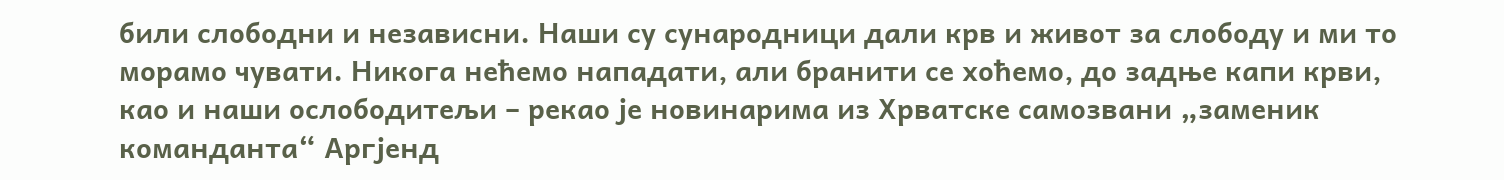били слободни и независни. Наши су сународници дали крв и живот за слободу и ми то морамо чувати. Никога нећемо нападати, али бранити се хоћемо, до задње капи крви, као и наши ослободитељи – рекао је новинарима из Хрватске самозвани „заменик команданта“ Аргјенд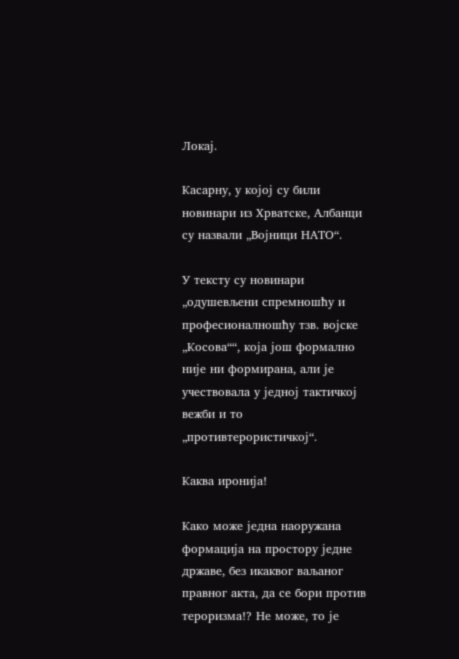Локај.

Касарну, у којој су били новинари из Хрватске, Албанци су назвали „Војници НАТО“.

У тексту су новинари „одушевљени спремношћу и професионалношћу тзв. војске „Косова““, која још формално није ни формирана, али је учествовала у једној тактичкој вежби и то „противтерористичкој“.

Каква иронија!

Како може једна наоружана формација на простору једне државе, без икаквог ваљаног правног акта, да се бори против тероризма!? Не може, то је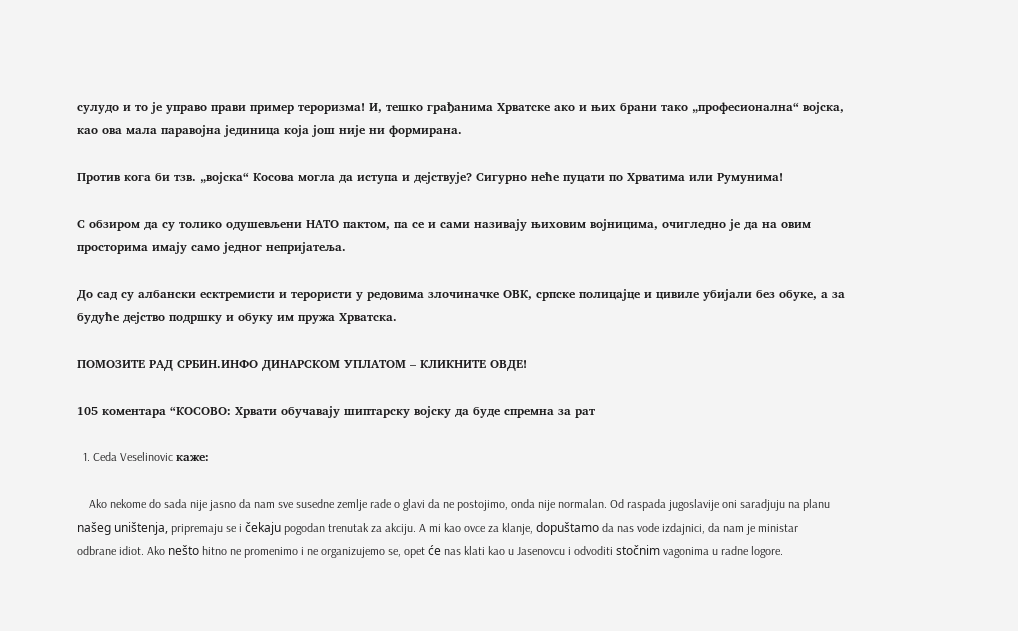сулудо и то је управо прави пример тероризма! И, тешко грађанима Хрватске ако и њих брани тако „професионална“ војска, као ова мала паравојна јединица која још није ни формирана.

Против кога би тзв. „војска“ Косова могла да иступа и дејствује? Сигурно неће пуцати по Хрватима или Румунима!

С обзиром да су толико одушевљени НАТО пактом, па се и сами називају њиховим војницима, очигледно је да на овим просторима имају само једног непријатеља.

До сад су албански есктремисти и терористи у редовима злочиначке ОВК, српске полицајце и цивиле убијали без обуке, а за будуће дејство подршку и обуку им пружа Хрватска.

ПОМОЗИТЕ РАД СРБИН.ИНФО ДИНАРСКОМ УПЛАТОМ – КЛИКНИТЕ ОВДЕ!

105 коментара “КОСОВО: Хрвати обучавају шиптарску војску да буде спремна за рат

  1. Ceda Veselinovic каже:

    Ako nekome do sada nije jasno da nam sve susedne zemlje rade o glavi da ne postojimo, onda nije normalan. Od raspada jugoslavije oni saradjuju na planu našeg uništenja, pripremaju se i čekaju pogodan trenutak za akciju. A mi kao ovce za klanje, dopuštamo da nas vode izdajnici, da nam je ministar odbrane idiot. Ako nešto hitno ne promenimo i ne organizujemo se, opet će nas klati kao u Jasenovcu i odvoditi stočnim vagonima u radne logore.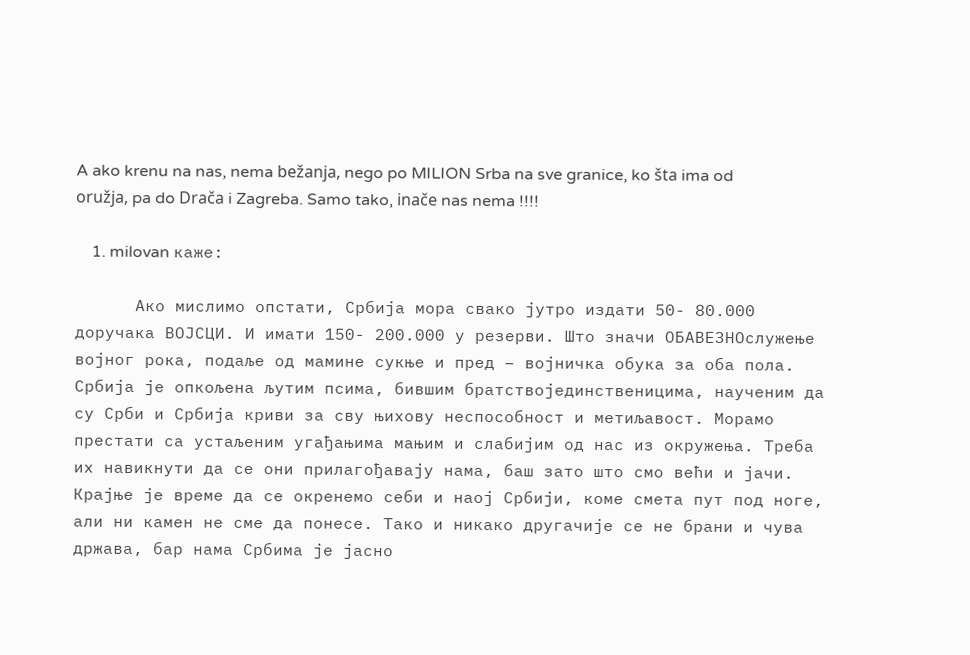A ako krenu na nas, nema bežanja, nego po MILION Srba na sve granice, ko šta ima od oružja, pa do Drača i Zagreba. Samo tako, inače nas nema !!!!

    1. milovan каже:

      Ако мислимо опстати, Србија мора свако јутро издати 50- 80.000 доручака ВОЈСЦИ. И имати 150- 200.000 у резерви. Што значи ОБАВЕЗНОслужење војног рока, подаље од мамине сукње и пред – војничка обука за оба пола. Србија је опкољена љутим псима, бившим братствојединственицима, наученим да су Срби и Србија криви за сву њихову неспособност и метиљавост. Морамо престати са устаљеним угађањима мањим и слабијим од нас из окружења. Треба их навикнути да се они прилагођавају нама, баш зато што смо већи и јачи. Крајње је време да се окренемо себи и наој Србији, коме смета пут под ноге, али ни камен не сме да понесе. Тако и никако другачије се не брани и чува држава, бар нама Србима је јасно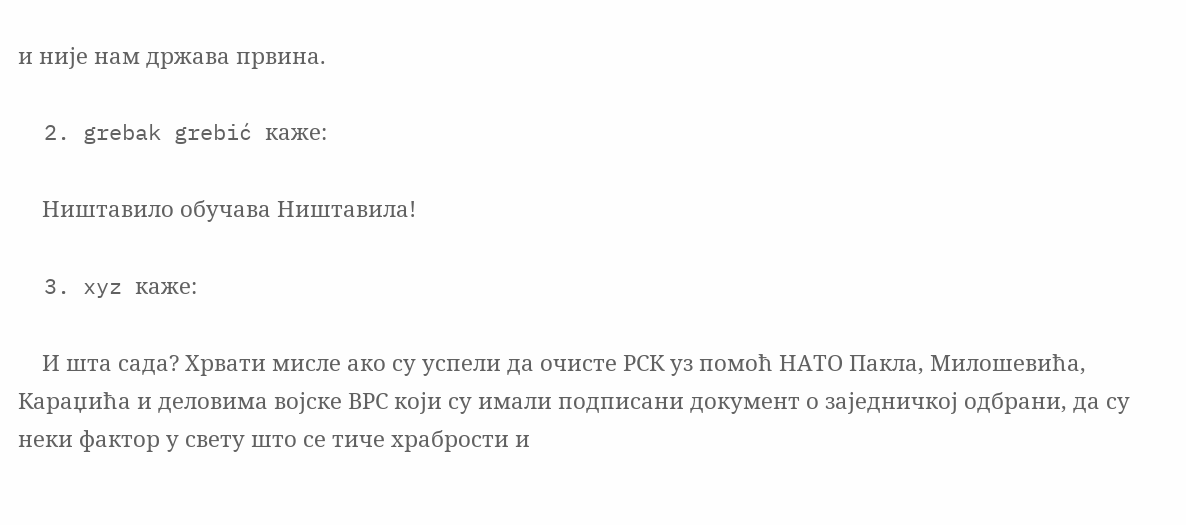и није нам држава првина.

  2. grebak grebić каже:

    Ништавило обучава Ништавила!

  3. xyz каже:

    И шта сада? Хрвати мисле ако су успели да очисте РСК уз помоћ НАТО Пакла, Милошевића, Караџића и деловима војске ВРС који су имали подписани документ о заједничкој одбрани, да су неки фактор у свету што се тиче храбрости и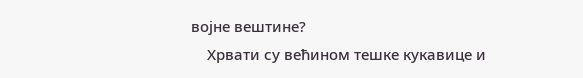војне вештине?
    Хрвати су већином тешке кукавице и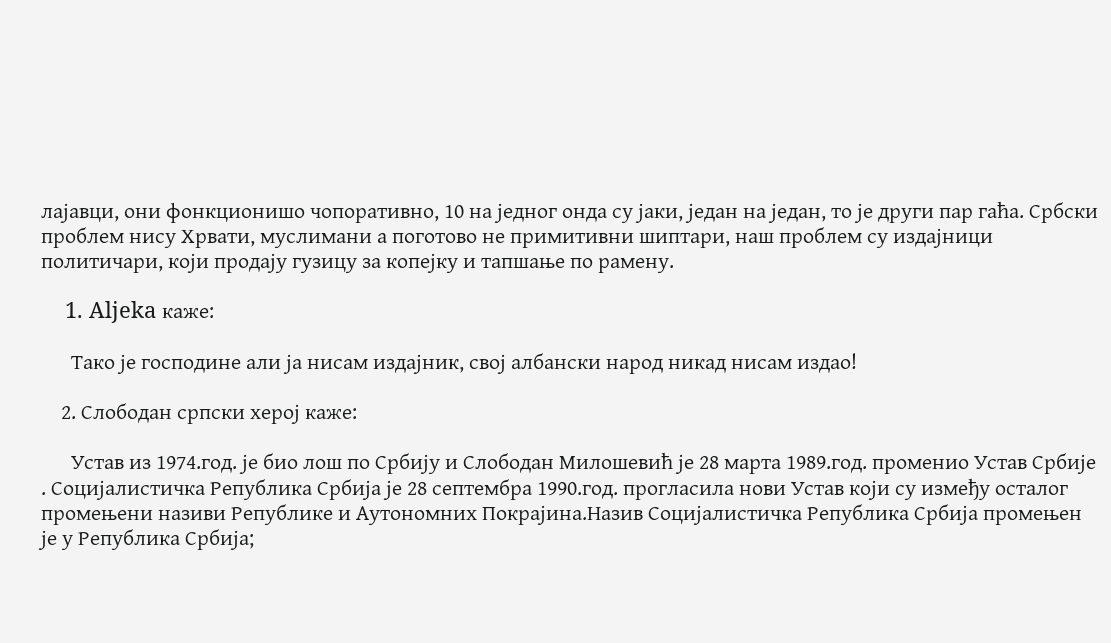лајавци, они фонкционишо чопоративно, 10 на једног онда су јаки, jедан на један, то је други пар гаћа. Србски проблем нису Хрвати, муслимани а поготово не примитивни шиптари, наш проблем су издајници политичари, који продају гузицу за копејку и тапшање по рамену.

    1. Aljeka каже:

      Тако је господине али ја нисам издајник, свој албански народ никад нисам издао!

    2. Слободан српски херој каже:

      Устав из 1974.год. је био лош по Србију и Слободан Милошевић је 28 марта 1989.год. променио Устав Србије . Социјалистичка Република Србија је 28 септембра 1990.год. прогласила нови Устав који су између осталог промењени називи Републике и Аутономних Покрајина.Назив Социјалистичка Република Србија промењен је у Република Србија;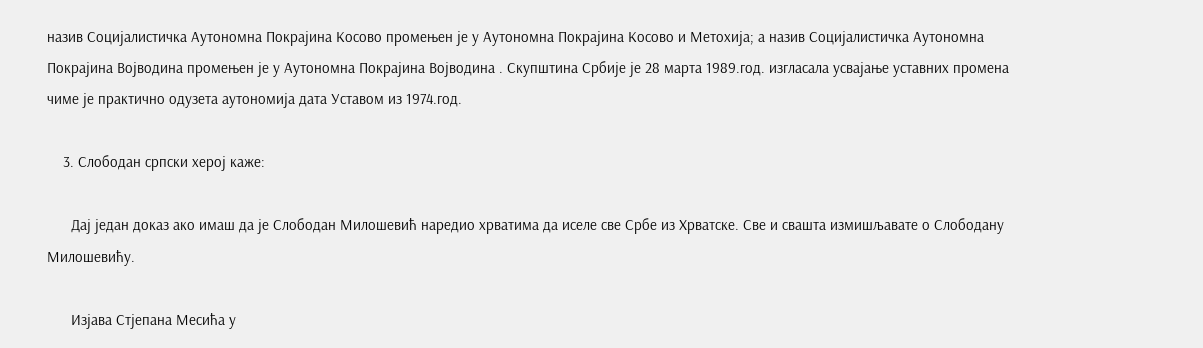назив Социјалистичка Аутономна Покрајина Косово промењен је у Аутономна Покрајина Косово и Метохија; а назив Социјалистичка Аутономна Покрајина Војводина промењен је у Аутономна Покрајина Војводина . Скупштина Србије је 28 марта 1989.год. изгласала усвајање уставних промена чиме је практично одузета аутономија дата Уставом из 1974.год.

    3. Слободан српски херој каже:

      Дај један доказ ако имаш да је Слободан Милошевић наредио хрватима да иселе све Србе из Хрватске. Све и свашта измишљавате о Слободану Милошевићу.

      Изјава Стјепана Месића у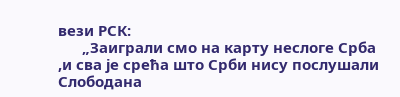вези РСК:
      „Заиграли смо на карту неслоге Срба ,и сва је срећа што Срби нису послушали Слободана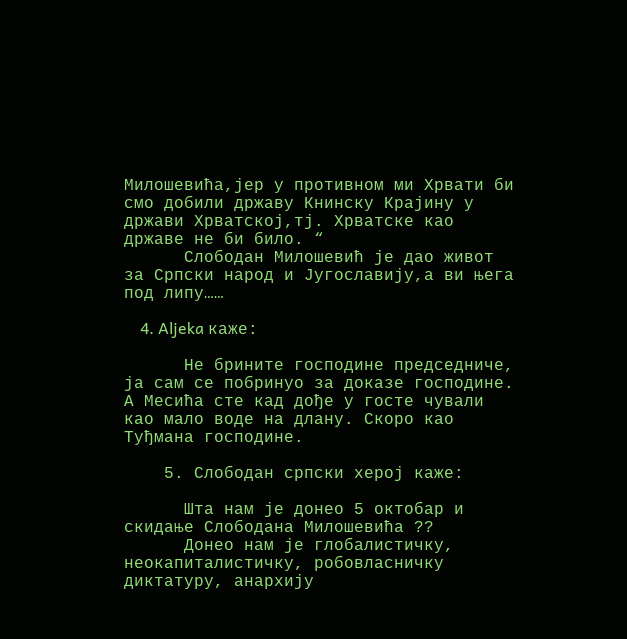Милошевића,јер у противном ми Хрвати би смо добили државу Книнску Крајину у држави Хрватској,тј. Хрватске као државе не би било. “
      Слободан Милошевић је дао живот за Српски народ и Југославију,а ви њега под липу……

    4. Aljeka каже:

      Не брините господине председниче, ја сам се побринуо за доказе господине. А Месића сте кад дође у госте чували као мало воде на длану. Скоро као Туђмана господине.

    5. Слободан српски херој каже:

      Шта нам је донео 5 октобар и скидање Слободана Милошевића ??
      Донео нам је глобалистичку, неокапиталистичку, робовласничку диктатуру, анархију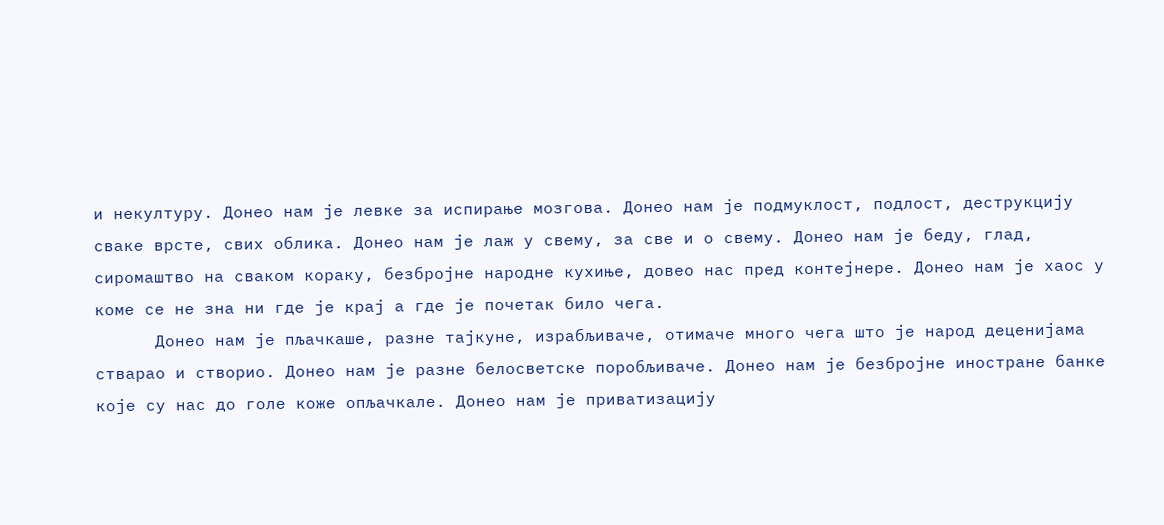и некултуру. Донео нам је левке за испирање мозгова. Донео нам је подмуклост, подлост, деструкцију сваке врсте, свих облика. Донео нам је лаж у свему, за све и о свему. Донео нам је беду, глад, сиромаштво на сваком кораку, безбројне народне кухиње, довео нас пред контејнере. Донео нам је хаос у коме се не зна ни где је крај а где је почетак било чега.
      Донео нам је пљачкаше, разне тајкуне, израбљиваче, отимаче много чега што је народ деценијама стварао и створио. Донео нам је разне белосветске поробљиваче. Донео нам је безбројне иностране банке које су нас до голе коже опљачкале. Донео нам је приватизацију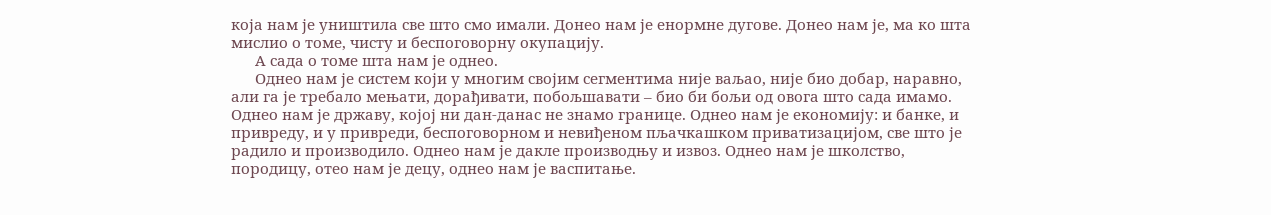која нам је уништила све што смо имали. Донео нам је енормне дугове. Донео нам је, ма ко шта мислио о томе, чисту и беспоговорну окупацију.
      А сада о томе шта нам је однео.
      Однео нам је систем који у многим својим сегментима није ваљао, није био добар, наравно, али га је требало мењати, дорађивати, побољшавати – био би бољи од овога што сада имамо. Однео нам је државу, којој ни дан-данас не знамо границе. Однео нам је економију: и банке, и привреду, и у привреди, беспоговорном и невиђеном пљачкашком приватизацијом, све што је радило и производило. Однео нам је дакле производњу и извоз. Однео нам је школство, породицу, отео нам је децу, однео нам је васпитање.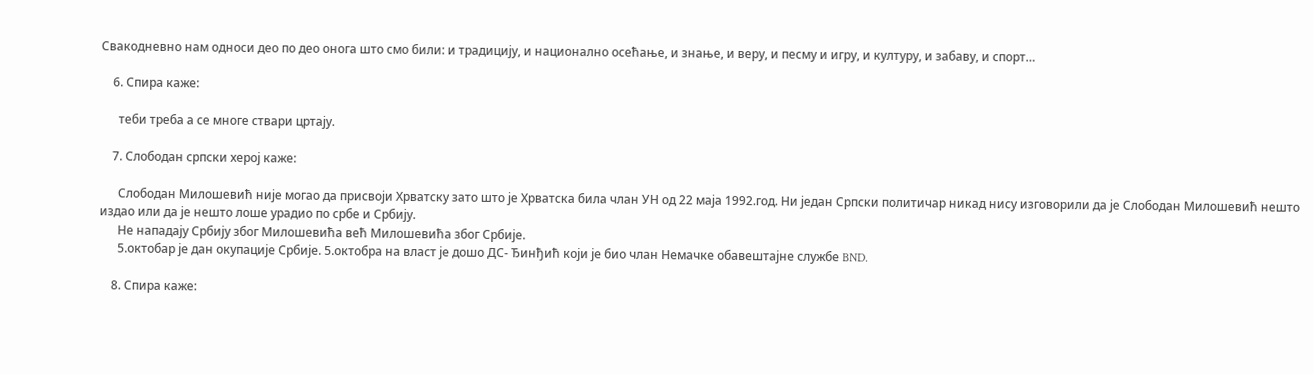Свакодневно нам односи део по део онога што смо били: и традицију, и национално осећање, и знање, и веру, и песму и игру, и културу, и забаву, и спорт…

    6. Спира каже:

      теби треба а се многе ствари цртају.

    7. Слободан српски херој каже:

      Слободан Милошевић није могао да присвоји Хрватску зато што је Хрватска била члан УН од 22 маја 1992.год. Ни један Српски политичар никад нису изговорили да је Слободан Милошевић нешто издао или да је нешто лоше урадио по србе и Србију.
      Не нападају Србију због Милошевића већ Милошевића због Србије.
      5.октобар је дан окупације Србије. 5.октобра на власт је дошо ДС- Ђинђић који је био члан Немачке обавештајне службе BND.

    8. Спира каже: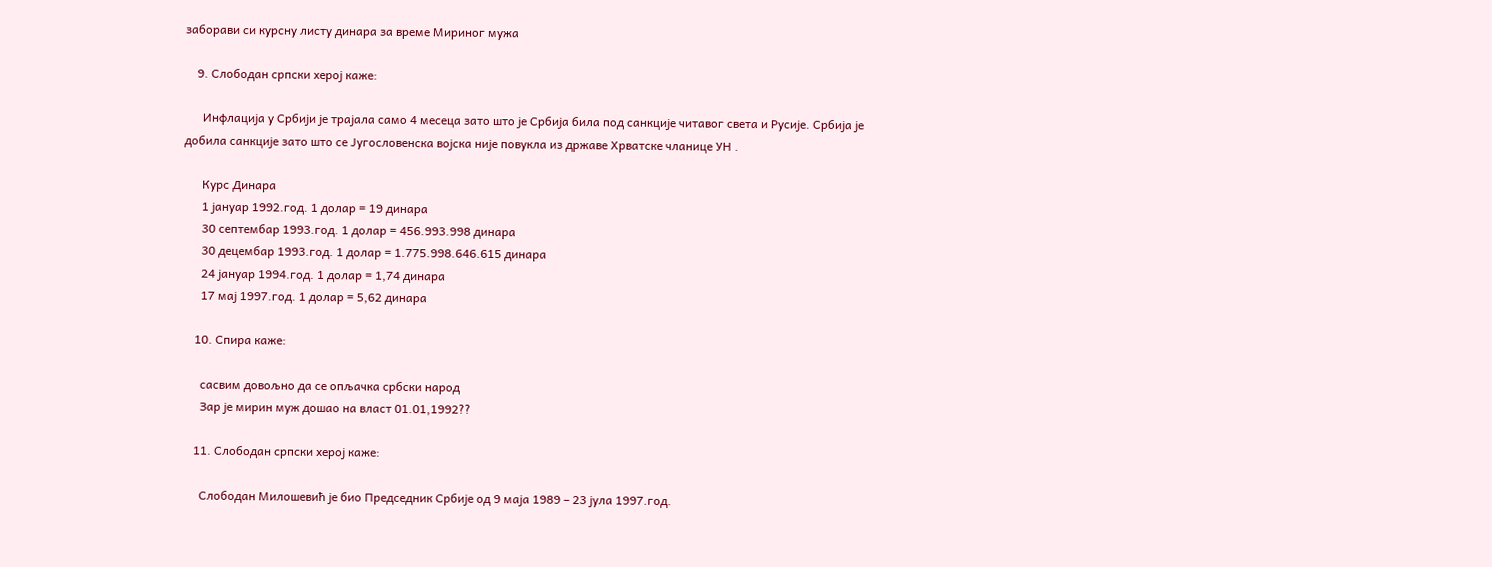заборави си курсну листу динара за време Мириног мужа

    9. Слободан српски херој каже:

      Инфлација у Србији је трајала само 4 месеца зато што је Србија била под санкције читавог света и Русије. Србија је добила санкције зато што се Југословенска војска није повукла из државе Хрватске чланице УН .

      Курс Динара
      1 јануар 1992.год. 1 долар = 19 динара
      30 септембар 1993.год. 1 долар = 456.993.998 динара
      30 децембар 1993.год. 1 долар = 1.775.998.646.615 динара
      24 јануар 1994.год. 1 долар = 1,74 динара
      17 мај 1997.год. 1 долар = 5,62 динара

    10. Спира каже:

      сасвим довољно да се опљачка србски народ
      Зар је мирин муж дошао на власт 01.01,1992??

    11. Слободан српски херој каже:

      Слободан Милошевић је био Председник Србије од 9 маја 1989 – 23 јула 1997.год.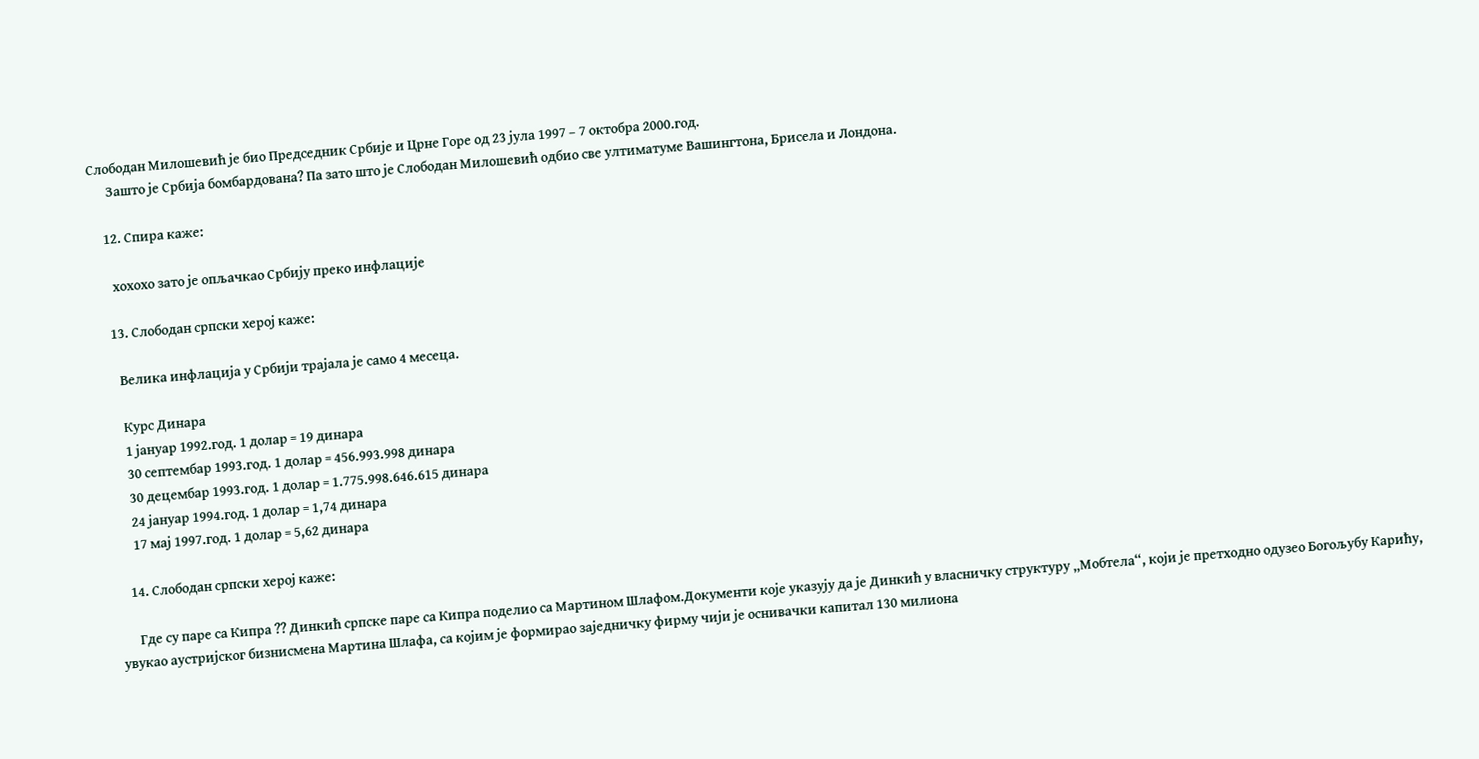Слободан Милошевић је био Председник Србије и Црне Горе од 23 јула 1997 – 7 октобра 2000.год.
      Зашто је Србија бомбардована? Па зато што је Слободан Милошевић одбио све ултиматуме Вашингтона, Брисела и Лондона.

    12. Спира каже:

      хохохо зато је опљачкао Србију преко инфлације

    13. Слободан српски херој каже:

      Велика инфлација у Србији трајала је само 4 месеца.

      Курс Динара
      1 јануар 1992.год. 1 долар = 19 динара
      30 септембар 1993.год. 1 долар = 456.993.998 динара
      30 децембар 1993.год. 1 долар = 1.775.998.646.615 динара
      24 јануар 1994.год. 1 долар = 1,74 динара
      17 мај 1997.год. 1 долар = 5,62 динара

    14. Слободан српски херој каже:

      Где су паре са Кипра ?? Динкић српске паре са Кипра поделио са Мартином Шлафом.Документи које указују да је Динкић у власничку структуру „Мобтела“, који је претходно одузео Богољубу Карићу, увукао аустријског бизнисмена Мартина Шлафа, са којим је формирао заједничку фирму чији је оснивачки капитал 130 милиона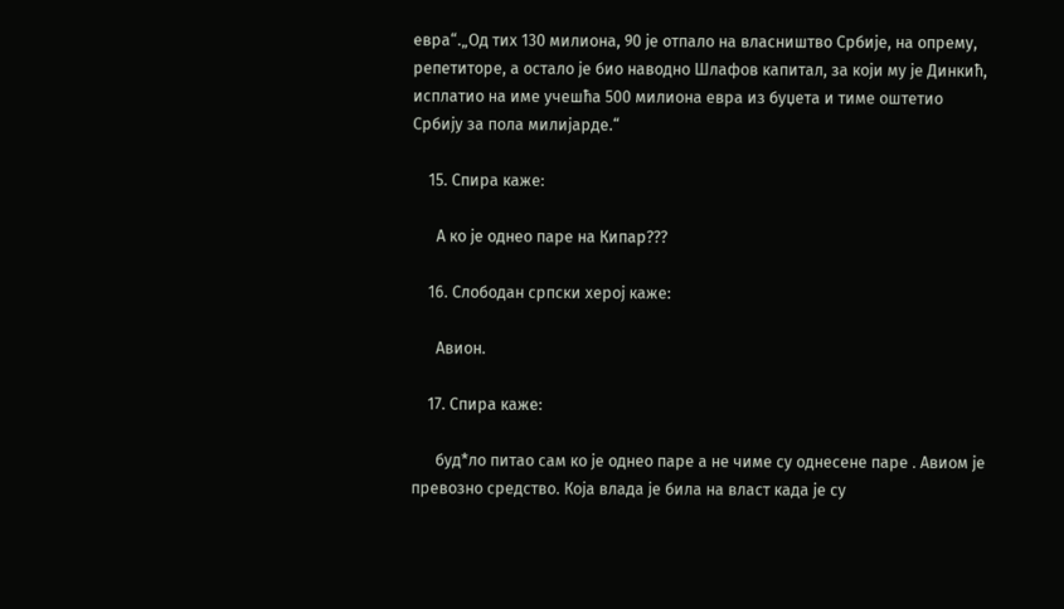евра“.„Од тих 130 милиона, 90 је отпало на власништво Србије, на опрему, репетиторе, а остало је био наводно Шлафов капитал, за који му је Динкић, исплатио на име учешћа 500 милиона евра из буџета и тиме оштетио Србију за пола милијарде.“

    15. Спира каже:

      А ко је однео паре на Кипар???

    16. Слободан српски херој каже:

      Авион.

    17. Спира каже:

      буд*ло питао сам ко је однео паре а не чиме су однесене паре . Авиом је превозно средство. Која влада је била на власт када је су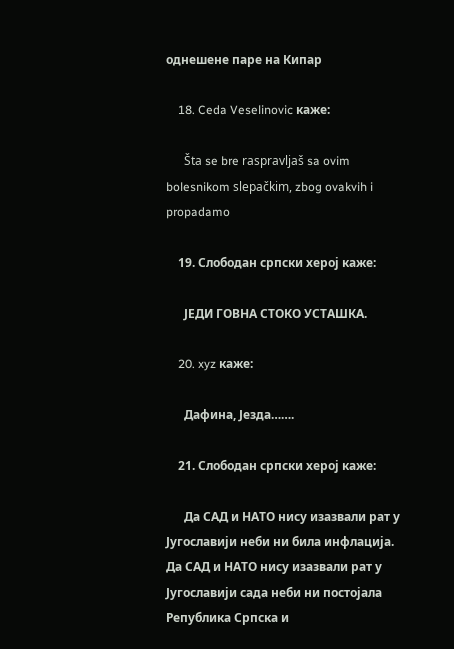однешене паре на Кипар

    18. Ceda Veselinovic каже:

      Šta se bre raspravljaš sa ovim bolesnikom slepačkim, zbog ovakvih i propadamo

    19. Слободан српски херој каже:

      ЈЕДИ ГОВНА СТОКО УСТАШКА.

    20. xyz каже:

      Дафина, Језда…….

    21. Слободан српски херој каже:

      Да САД и НАТО нису изазвали рат у Југославији неби ни била инфлација. Да САД и НАТО нису изазвали рат у Југославији сада неби ни постојала Република Српска и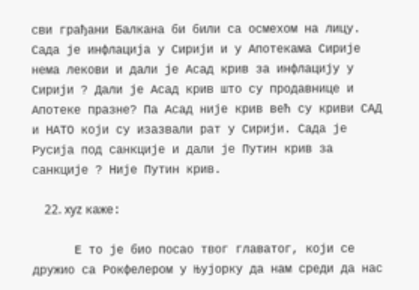сви грађани Балкана би били са осмехом на лицу. Сада је инфлација у Сирији и у Апотекама Сирије нема лекови и дали је Асад крив за инфлацију у Сирији ? Дали је Асад крив што су продавнице и Апотеке празне? Па Асад није крив већ су криви САД и НАТО који су изазвали рат у Сирији. Сада је Русија под санкције и дали је Путин крив за санкције ? Није Путин крив.

    22. xyz каже:

      Е то је био посао твог главатог, који се дружио са Рокфелером у Њујорку да нам среди да нас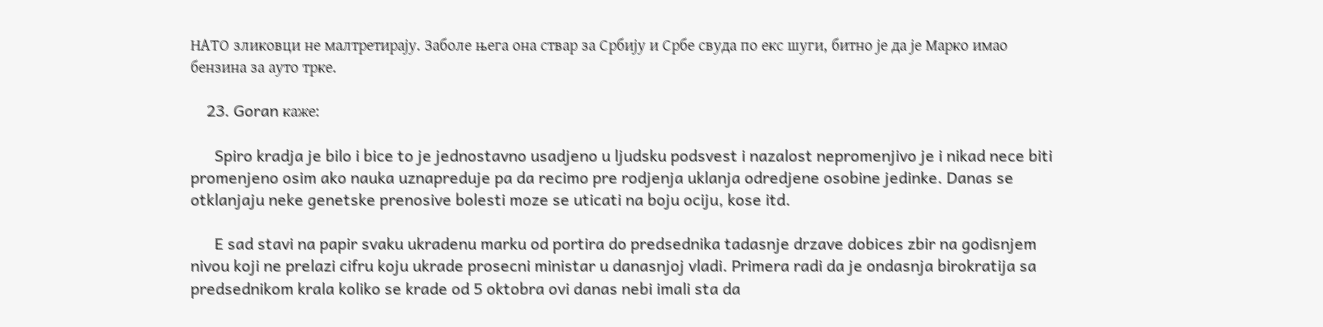НАТО зликовци не малтретирају. Заболе њега она ствар за Србију и Србе свуда по екс шуги, битно је да је Марко имао бензина за ауто трке.

    23. Goran каже:

      Spiro kradja je bilo i bice to je jednostavno usadjeno u ljudsku podsvest i nazalost nepromenjivo je i nikad nece biti promenjeno osim ako nauka uznapreduje pa da recimo pre rodjenja uklanja odredjene osobine jedinke. Danas se otklanjaju neke genetske prenosive bolesti moze se uticati na boju ociju, kose itd.

      E sad stavi na papir svaku ukradenu marku od portira do predsednika tadasnje drzave dobices zbir na godisnjem nivou koji ne prelazi cifru koju ukrade prosecni ministar u danasnjoj vladi. Primera radi da je ondasnja birokratija sa predsednikom krala koliko se krade od 5 oktobra ovi danas nebi imali sta da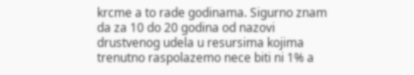krcme a to rade godinama. Sigurno znam da za 10 do 20 godina od nazovi drustvenog udela u resursima kojima trenutno raspolazemo nece biti ni 1% a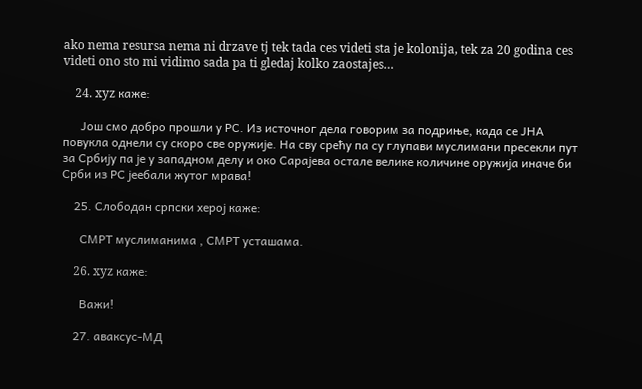ako nema resursa nema ni drzave tj tek tada ces videti sta je kolonija, tek za 20 godina ces videti ono sto mi vidimo sada pa ti gledaj kolko zaostajes…

    24. xyz каже:

      Још смо добро прошли у РС. Из источног дела говорим за подриње, када се ЈНА повукла однели су скоро све оружије. На сву срећу па су глупави муслимани пресекли пут за Србију па је у западном делу и око Сарајева остале велике количине оружија иначе би Срби из РС јеебали жутог мрава!

    25. Слободан српски херој каже:

      СМРТ муслиманима , СМРТ усташама.

    26. xyz каже:

      Важи!

    27. аваксус-МД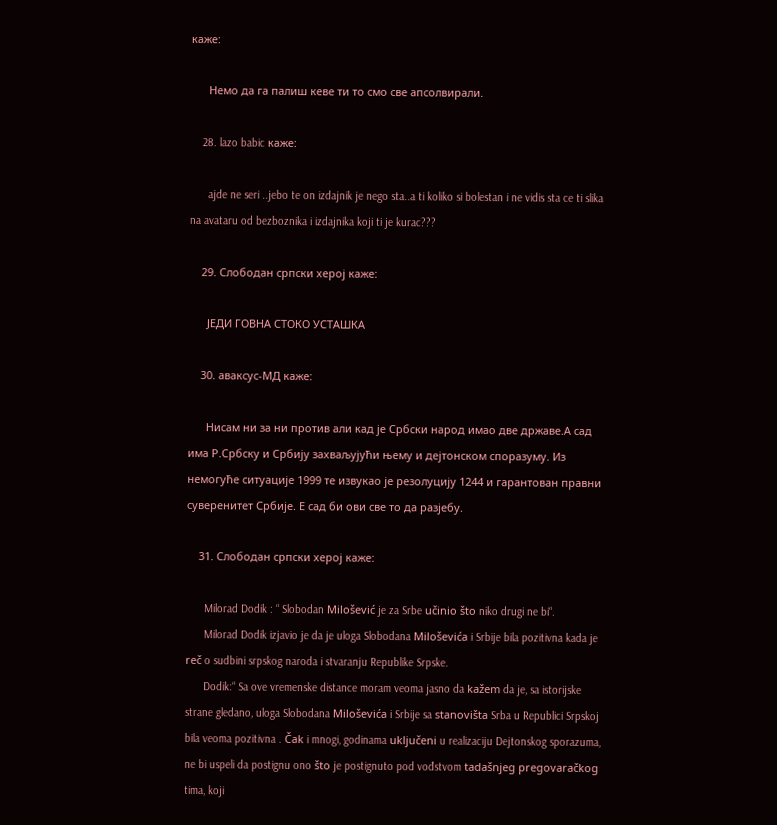каже:

      Немо да га палиш кеве ти то смо све апсолвирали.

    28. lazo babic каже:

      ajde ne seri ..jebo te on izdajnik je nego sta..a ti koliko si bolestan i ne vidis sta ce ti slika na avataru od bezboznika i izdajnika koji ti je kurac???

    29. Слободан српски херој каже:

      ЈЕДИ ГОВНА СТОКО УСТАШКА

    30. аваксус-МД каже:

      Нисам ни за ни против али кад је Србски народ имао две државе.А сад има Р.Србску и Србију захваљујући њему и дејтонском споразуму. Из немогуће ситуације 1999 те извукао је резолуцију 1244 и гарантован правни суверенитет Србије. Е сад би ови све то да разјебу.

    31. Слободан српски херој каже:

      Milorad Dodik : “ Slobodan Milošević je za Srbe učinio što niko drugi ne bi“.
      Milorad Dodik izjavio je da je uloga Slobodana Miloševića i Srbije bila pozitivna kada je reč o sudbini srpskog naroda i stvaranju Republike Srpske.
      Dodik:“ Sa ove vremenske distance moram veoma jasno da kažem da je, sa istorijske strane gledano, uloga Slobodana Miloševića i Srbije sa stanovišta Srba u Republici Srpskoj bila veoma pozitivna . Čak i mnogi, godinama uključeni u realizaciju Dejtonskog sporazuma, ne bi uspeli da postignu ono što je postignuto pod vođstvom tadašnjeg pregovaračkog tima, koji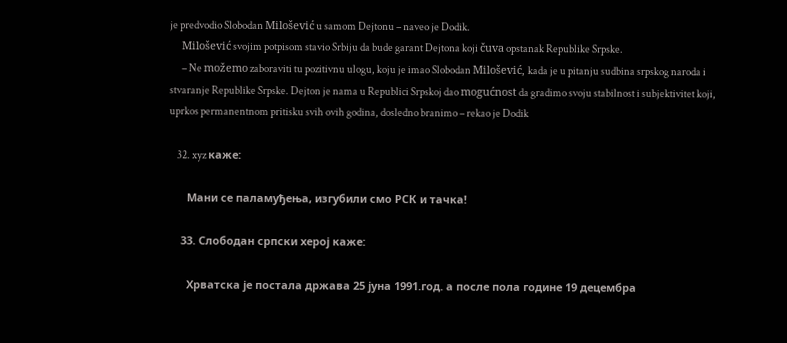je predvodio Slobodan Milošević u samom Dejtonu – naveo je Dodik.
      Milošević svojim potpisom stavio Srbiju da bude garant Dejtona koji čuva opstanak Republike Srpske.
      – Ne možemo zaboraviti tu pozitivnu ulogu, koju je imao Slobodan Milošević, kada je u pitanju sudbina srpskog naroda i stvaranje Republike Srpske. Dejton je nama u Republici Srpskoj dao mogućnost da gradimo svoju stabilnost i subjektivitet koji, uprkos permanentnom pritisku svih ovih godina, dosledno branimo – rekao je Dodik

    32. xyz каже:

      Мани се паламуђења, изгубили смо РСК и тачка!

    33. Слободан српски херој каже:

      Хрватска је постала држава 25 јуна 1991.год. а после пола године 19 децембра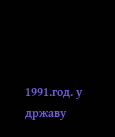1991.год. у државу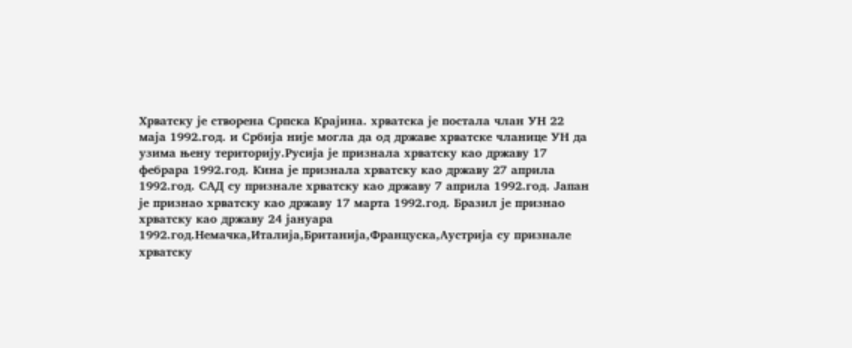Хрватску је створена Српска Крајина. хрватска је постала члан УН 22 маја 1992.год. и Србија није могла да од државе хрватске чланице УН да узима њену територију.Русија је признала хрватску као државу 17 фебрара 1992.год. Кина је признала хрватску као државу 27 априла 1992.год. САД су признале хрватску као државу 7 априла 1992.год. Јапан је признао хрватску као државу 17 марта 1992.год. Бразил је признао хрватску као државу 24 јануара 1992.год.Немачка,Италија,Британија,Француска,Аустрија су признале хрватску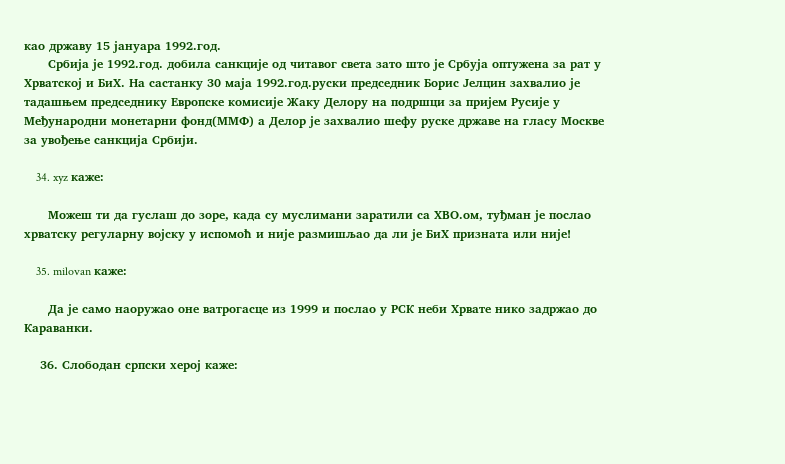као државу 15 јануара 1992.год.
      Србија је 1992.год. добила санкције од читавог света зато што је Србуја оптужена за рат у Хрватској и БиХ. На састанку 30 маја 1992.год.руски председник Борис Јелцин захвалио је тадашњем председнику Европске комисије Жаку Делору на подршци за пријем Русије у Међународни монетарни фонд(ММФ) а Делор је захвалио шефу руске државе на гласу Москве за увођење санкција Србији.

    34. xyz каже:

      Можеш ти да гуслаш до зоре, када су муслимани заратили са ХВО.ом, туђман је послао хрватску регуларну војску у испомоћ и није размишљао да ли је БиХ призната или није!

    35. milovan каже:

      Да је само наоружао оне ватрогасце из 1999 и послао у РСК неби Хрвате нико задржао до Караванки.

    36. Слободан српски херој каже: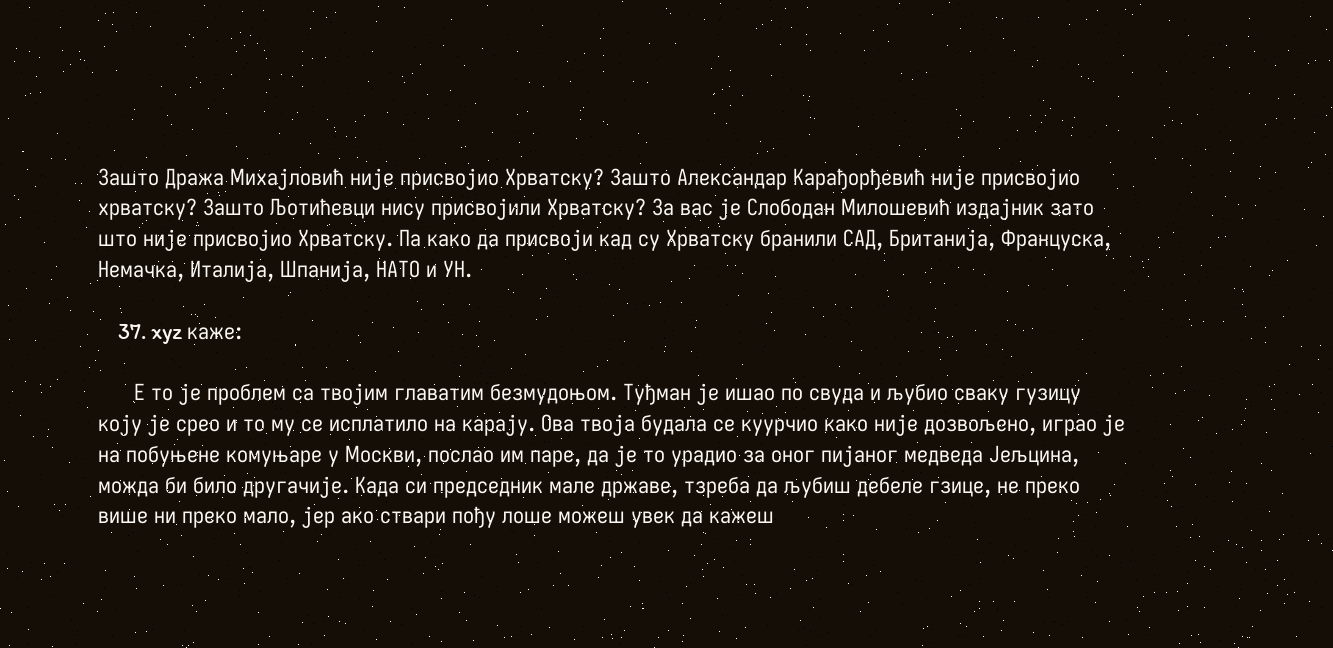Зашто Дража Михајловић није присвојио Хрватску? Зашто Александар Карађорђевић није присвојио хрватску? Зашто Љотићевци нису присвојили Хрватску? За вас је Слободан Милошевић издајник зато што није присвојио Хрватску. Па како да присвоји кад су Хрватску бранили САД, Британија, Француска, Немачка, Италија, Шпанија, НАТО и УН.

    37. xyz каже:

      Е то је проблем са твојим главатим безмудоњом. Туђман је ишао по свуда и љубио сваку гузицу коју је срео и то му се исплатило на карају. Ова твоја будала се куурчио како није дозвољено, играо је на побуњене комуњаре у Москви, послао им паре, да је то урадио за оног пијаног медведа Јељцина, можда би било другачије. Када си председник мале државе, тзреба да љубиш дебеле гзице, не преко више ни преко мало, јер ако ствари пођу лоше можеш увек да кажеш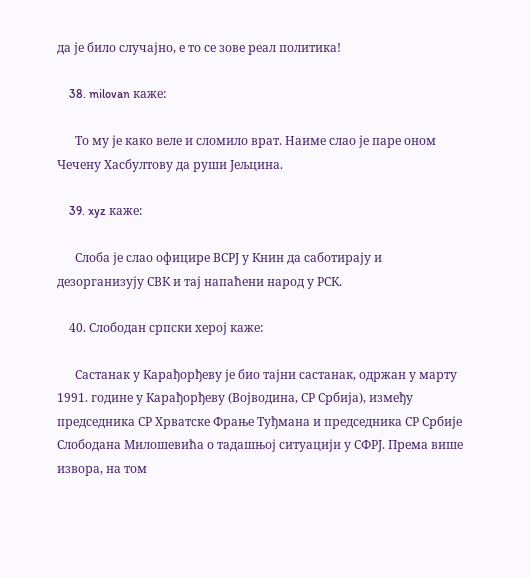да је било случајно, е то се зове реал политика!

    38. milovan каже:

      То му је како веле и сломило врат. Наиме слао је паре оном Чечену Хасбултову да руши Јељцина.

    39. xyz каже:

      Слоба је слао официре ВСРЈ у Книн да саботирају и дезорганизују СВК и тај напаћени народ у РСК.

    40. Слободан српски херој каже:

      Састанак у Карађорђеву је био тајни састанак, одржан у марту 1991. године у Карађорђеву (Војводина, СР Србија), између председника СР Хрватске Фрање Туђмана и председника СР Србије Слободана Милошевића о тадашњој ситуацији у СФРЈ. Према више извора, на том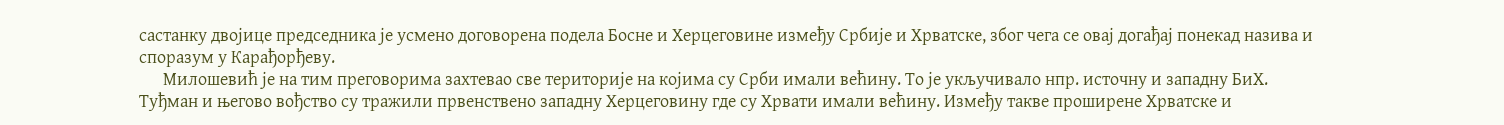састанку двојице председника је усмено договорена подела Босне и Херцеговине између Србије и Хрватске, због чега се овај догађај понекад назива и споразум у Карађорђеву.
      Милошевић је на тим преговорима захтевао све територије на којима су Срби имали већину. То је укључивало нпр. источну и западну БиХ. Туђман и његово вођство су тражили првенствено западну Херцеговину где су Хрвати имали већину. Између такве проширене Хрватске и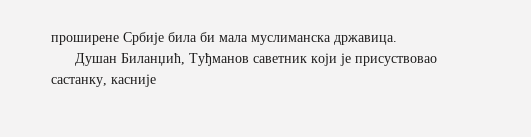проширене Србије била би мала муслиманска државица.
      Душан Биланџић, Туђманов саветник који је присуствовао састанку, касније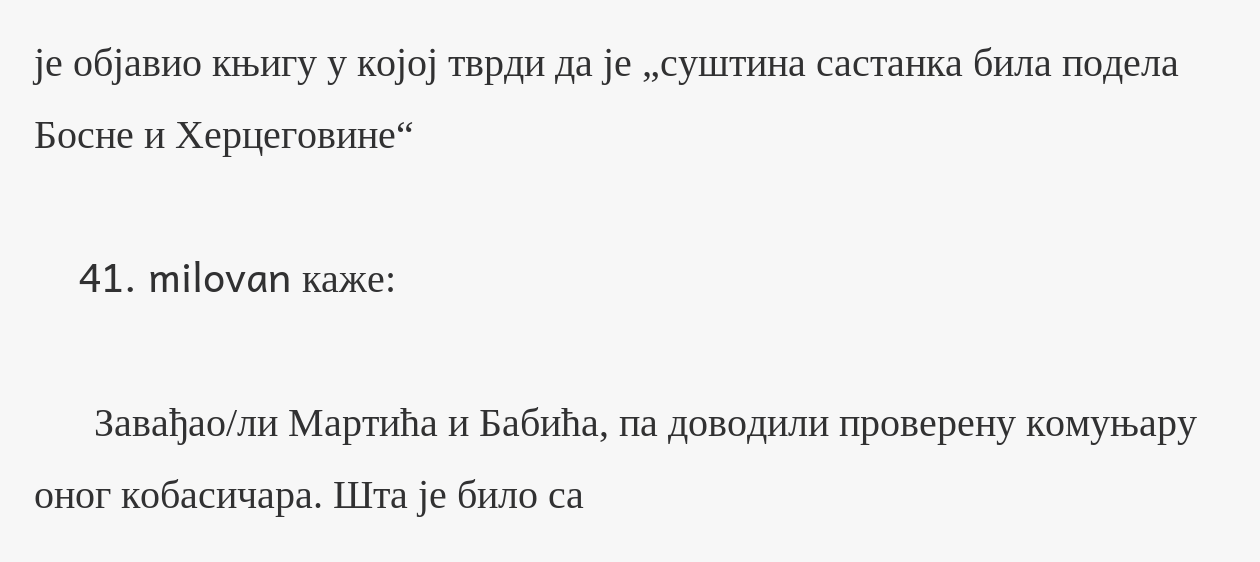је објавио књигу у којој тврди да је „суштина састанка била подела Босне и Херцеговине“

    41. milovan каже:

      Завађао/ли Мартића и Бабића, па доводили проверену комуњару оног кобасичара. Шта је било са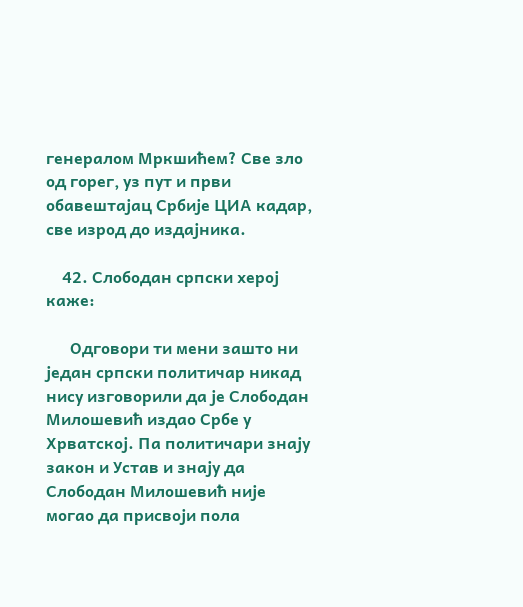генералом Мркшићем? Све зло од горег, уз пут и први обавештајац Србије ЦИА кадар, све изрод до издајника.

    42. Слободан српски херој каже:

      Одговори ти мени зашто ни један српски политичар никад нису изговорили да је Слободан Милошевић издао Србе у Хрватској. Па политичари знају закон и Устав и знају да Слободан Милошевић није могао да присвоји пола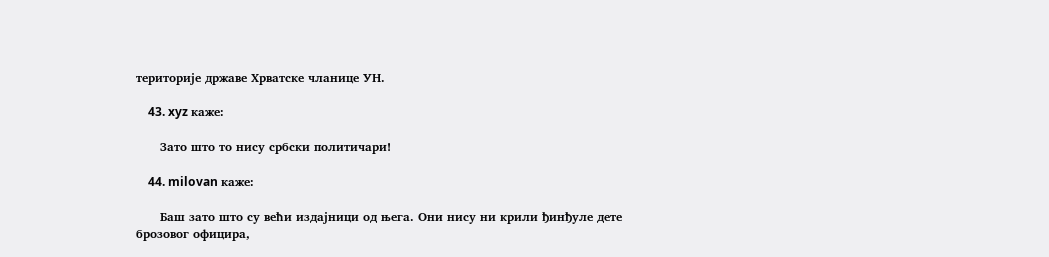територије државе Хрватске чланице УН.

    43. xyz каже:

      Зато што то нису србски политичари!

    44. milovan каже:

      Баш зато што су већи издајници од њега. Они нису ни крили ђинђуле дете брозовог официра,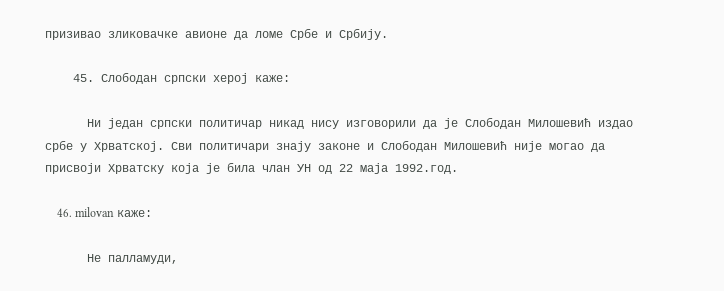призивао зликовачке авионе да ломе Србе и Србију.

    45. Слободан српски херој каже:

      Ни један српски политичар никад нису изговорили да је Слободан Милошевић издао србе у Хрватској. Сви политичари знају законе и Слободан Милошевић није могао да присвоји Хрватску која је била члан УН од 22 маја 1992.год.

    46. milovan каже:

      Не палламуди,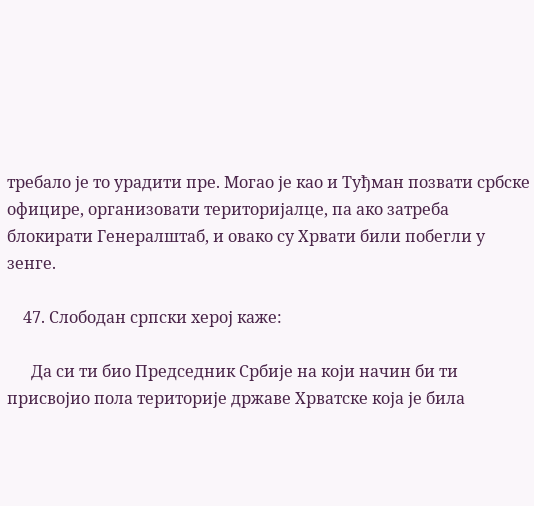требало је то урадити пре. Могао је као и Туђман позвати србске официре, организовати територијалце, па ако затреба блокирати Генералштаб, и овако су Хрвати били побегли у зенге.

    47. Слободан српски херој каже:

      Да си ти био Председник Србије на који начин би ти присвојио пола територије државе Хрватске која је била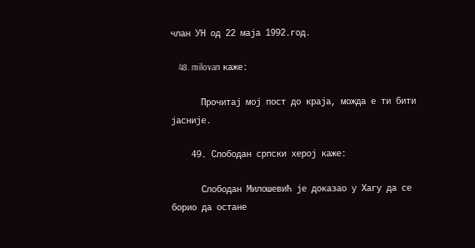члан УН од 22 маја 1992.год.

    48. milovan каже:

      Прочитај мој пост до краја, можда е ти бити јасније.

    49. Слободан српски херој каже:

      Слободан Милошевић је доказао у Хагу да се борио да остане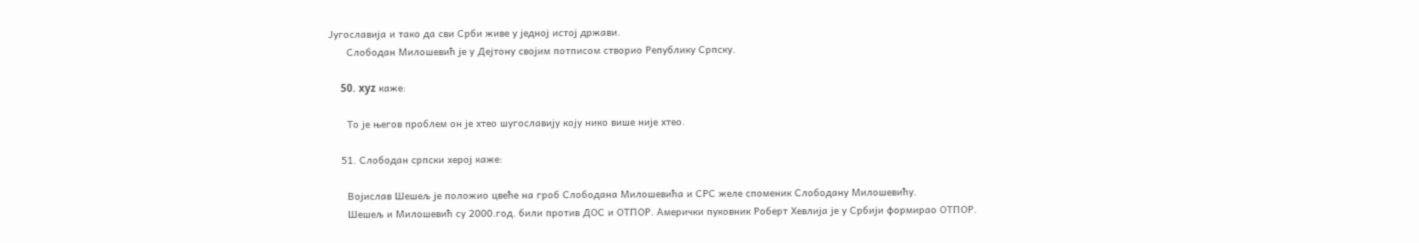Југославија и тако да сви Срби живе у једној истој држави.
      Слободан Милошевић је у Дејтону својим потписом створио Републику Српску.

    50. xyz каже:

      То је његов проблем он је хтео шугославију коју нико више није хтео.

    51. Слободан српски херој каже:

      Војислав Шешељ је положио цвеће на гроб Слободана Милошевића и СРС желе споменик Слободану Милошевићу.
      Шешељ и Милошевић су 2000.год. били против ДОС и ОТПОР. Амерички пуковник Роберт Хевлија је у Србији формирао ОТПОР.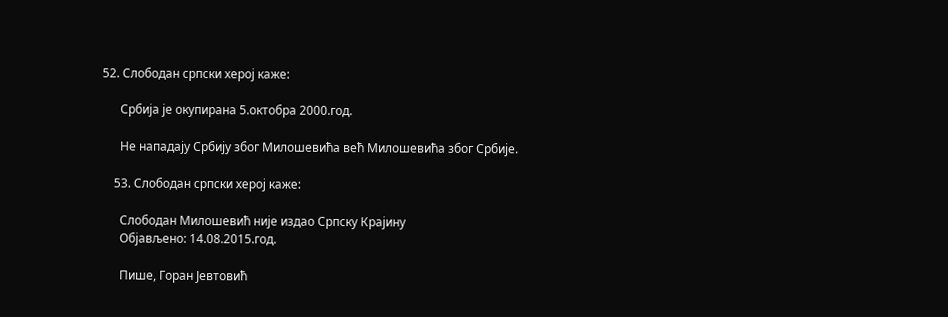52. Слободан српски херој каже:

      Србија је окупирана 5.октобра 2000.год.

      Не нападају Србију због Милошевића већ Милошевића због Србије.

    53. Слободан српски херој каже:

      Слободан Милошевић није издао Српску Крајину
      Објављено: 14.08.2015.год.

      Пише, Горан Јевтовић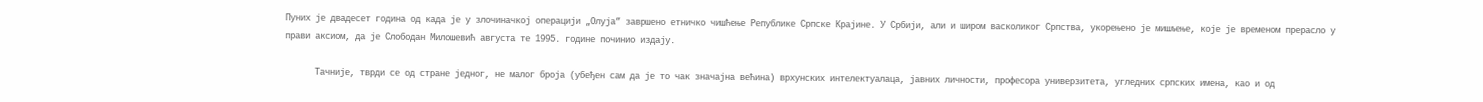Пуних је двадесет година од када је у злочиначкој операцији „Олуја” завршено етничко чишћење Републике Српске Крајине. У Србији, али и широм васколиког Српства, укорењено је мишљење, које је временом прерасло у прави аксиом, да је Слободан Милошевић августа те 1995. године починио издају.

      Тачније, тврди се од стране једног, не малог броја (убеђен сам да је то чак значајна већина) врхунских интелектуалаца, јавних личности, професора универзитета, угледних српских имена, као и од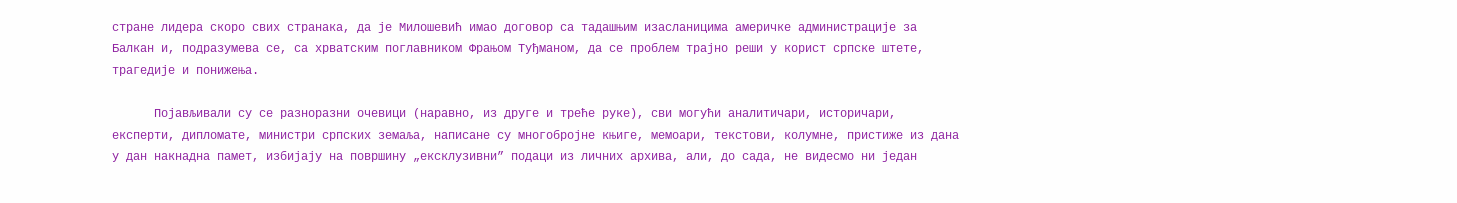стране лидера скоро свих странака, да је Милошевић имао договор са тадашњим изасланицима америчке администрације за Балкан и, подразумева се, са хрватским поглавником Фрањом Туђманом, да се проблем трајно реши у корист српске штете, трагедије и понижења.

      Појављивали су се разноразни очевици (наравно, из друге и треће руке), сви могући аналитичари, историчари, експерти, дипломате, министри српских земаља, написане су многобројне књиге, мемоари, текстови, колумне, пристиже из дана у дан накнадна памет, избијају на површину „ексклузивни” подаци из личних архива, али, до сада, не видесмо ни један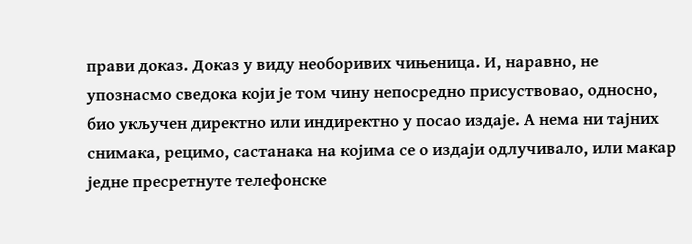прави доказ. Доказ у виду необоривих чињеница. И, наравно, не упознасмо сведока који је том чину непосредно присуствовао, односно, био укључен директно или индиректно у посао издаје. А нема ни тајних снимака, рецимо, састанака на којима се о издаји одлучивало, или макар једне пресретнуте телефонске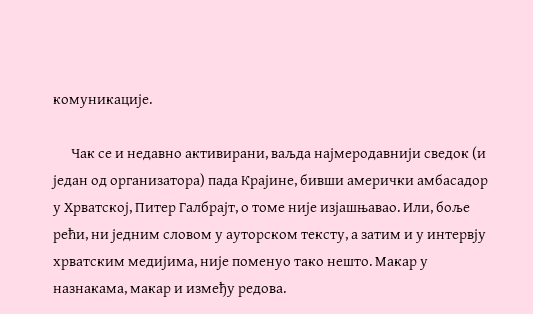комуникације.

      Чак се и недавно активирани, ваљда најмеродавнији сведок (и један од организатора) пада Крајине, бивши амерички амбасадор у Хрватској, Питер Галбрајт, о томе није изјашњавао. Или, боље рећи, ни једним словом у ауторском тексту, а затим и у интервју хрватским медијима, није поменуо тако нешто. Макар у назнакама, макар и између редова.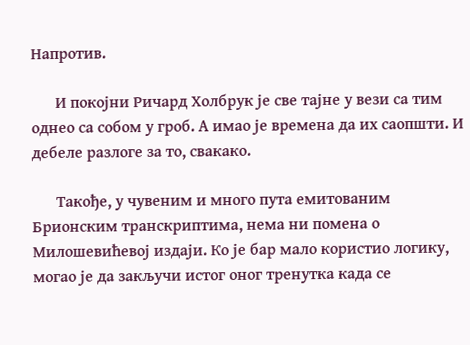Напротив.

      И покојни Ричард Холбрук је све тајне у вези са тим однео са собом у гроб. А имао је времена да их саопшти. И дебеле разлоге за то, свакако.

      Такође, у чувеним и много пута емитованим Брионским транскриптима, нема ни помена о Милошевићевој издаји. Ко је бар мало користио логику, могао је да закључи истог оног тренутка када се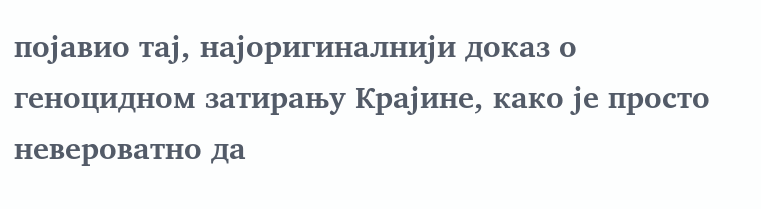појавио тај, најоригиналнији доказ о геноцидном затирању Крајине, како је просто невероватно да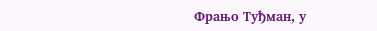Фрањо Туђман, у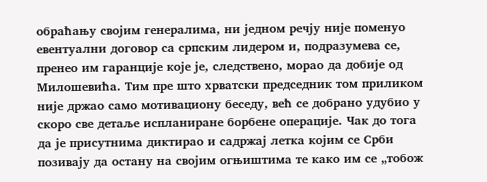обраћању својим генералима, ни једном речју није поменуо евентуални договор са српским лидером и, подразумева се, пренео им гаранције које је, следствено, морао да добије од Милошевића. Тим пре што хрватски председник том приликом није држао само мотивациону беседу, већ се добрано удубио у скоро све детаље испланиране борбене операције. Чак до тога да је присутнима диктирао и садржај летка којим се Срби позивају да остану на својим огњиштима те како им се „тобож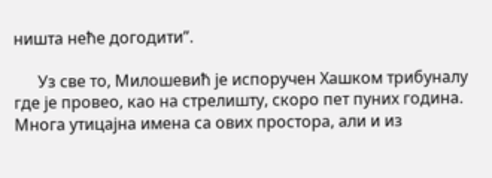ништа неће догодити”.

      Уз све то, Милошевић је испоручен Хашком трибуналу где је провео, као на стрелишту, скоро пет пуних година. Многа утицајна имена са ових простора, али и из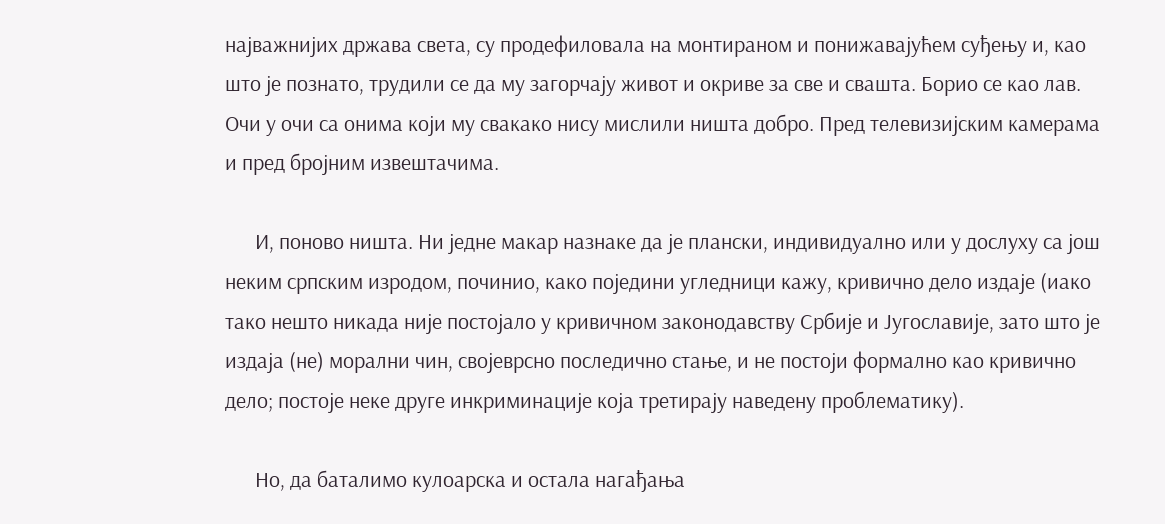најважнијих држава света, су продефиловала на монтираном и понижавајућем суђењу и, као што је познато, трудили се да му загорчају живот и окриве за све и свашта. Борио се као лав. Очи у очи са онима који му свакако нису мислили ништа добро. Пред телевизијским камерама и пред бројним извештачима.

      И, поново ништа. Ни једне макар назнаке да је плански, индивидуално или у дослуху са још неким српским изродом, починио, како поједини угледници кажу, кривично дело издаје (иако тако нешто никада није постојало у кривичном законодавству Србије и Југославије, зато што је издаја (не) морални чин, својеврсно последично стање, и не постоји формално као кривично дело; постоје неке друге инкриминације која третирају наведену проблематику).

      Но, да баталимо кулоарска и остала нагађања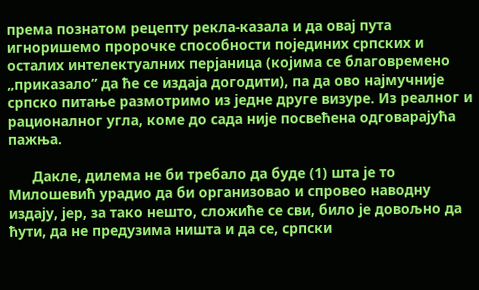према познатом рецепту рекла-казала и да овај пута игноришемо пророчке способности појединих српских и осталих интелектуалних перјаница (којима се благовремено „приказало” да ће се издаја догодити), па да ово најмучније српско питање размотримо из једне друге визуре. Из реалног и рационалног угла, коме до сада није посвећена одговарајућа пажња.

      Дакле, дилема не би требало да буде (1) шта је то Милошевић урадио да би организовао и спровео наводну издају, јер, за тако нешто, сложиће се сви, било је довољно да ћути, да не предузима ништа и да се, српски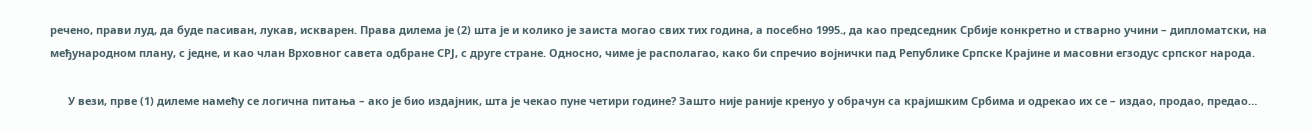речено, прави луд, да буде пасиван, лукав, искварен. Права дилема је (2) шта је и колико је заиста могао свих тих година, а посебно 1995., да као председник Србије конкретно и стварно учини – дипломатски, на међународном плану, с једне, и као члан Врховног савета одбране СРЈ, с друге стране. Односно, чиме је располагао, како би спречио војнички пад Републике Српске Крајине и масовни егзодус српског народа.

      У вези, прве (1) дилеме намећу се логична питања – ако је био издајник, шта је чекао пуне четири године? Зашто није раније кренуо у обрачун са крајишким Србима и одрекао их се – издао, продао, предао…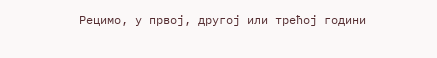Рецимо, у првој, другој или трећој години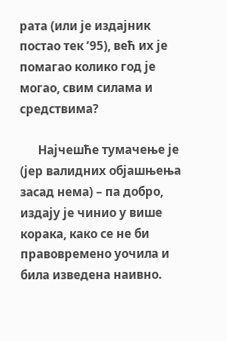рата (или је издајник постао тек ’95), већ их је помагао колико год је могао, свим силама и средствима?

      Најчешће тумачење је (јер валидних објашњења засад нема) – па добро, издају је чинио у више корака, како се не би правовремено уочила и била изведена наивно.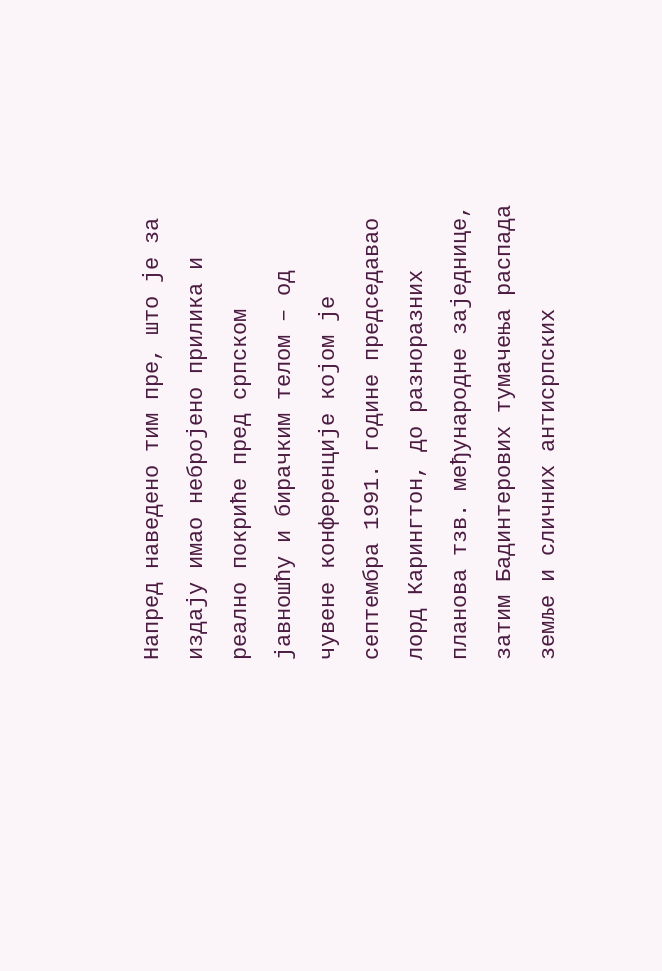Напред наведено тим пре, што је за издају имао небројено прилика и реално покриће пред српском јавношћу и бирачким телом – од чувене конференције којом је септембра 1991. године председавао лорд Карингтон, до разноразних планова тзв. међународне заједнице, затим Бадинтерових тумачења распада земље и сличних антисрпских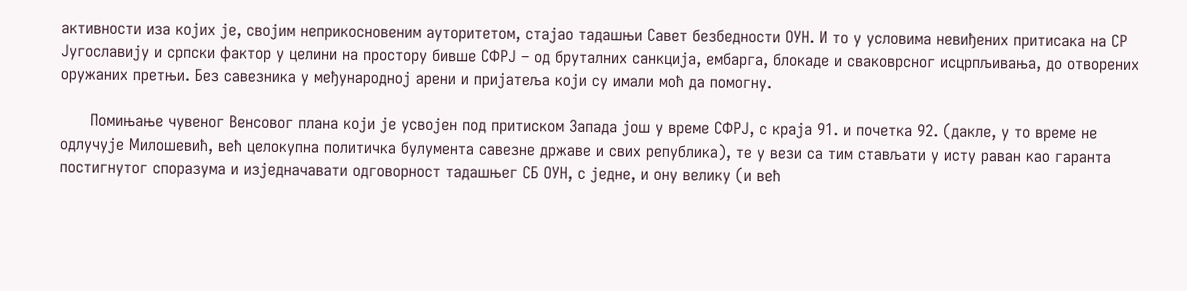активности иза којих је, својим неприкосновеним ауторитетом, стајао тадашњи Савет безбедности ОУН. И то у условима невиђених притисака на СР Југославију и српски фактор у целини на простору бивше СФРЈ – од бруталних санкција, ембарга, блокаде и сваковрсног исцрпљивања, до отворених оружаних претњи. Без савезника у међународној арени и пријатеља који су имали моћ да помогну.

      Помињање чувеног Венсовог плана који је усвојен под притиском Запада још у време СФРЈ, с краја 91. и почетка 92. (дакле, у то време не одлучује Милошевић, већ целокупна политичка булумента савезне државе и свих република), те у вези са тим стављати у исту раван као гаранта постигнутог споразума и изједначавати одговорност тадашњег СБ ОУН, с једне, и ону велику (и већ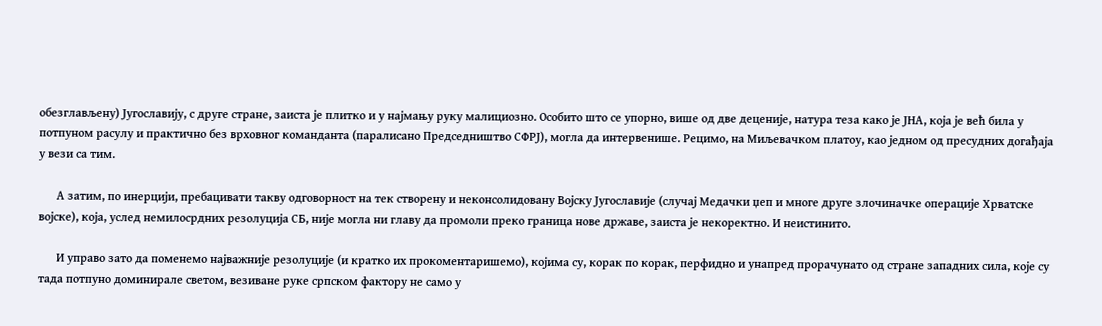обезглављену) Југославију, с друге стране, заиста је плитко и у најмању руку малициозно. Особито што се упорно, више од две деценије, натура теза како је ЈНА, која је већ била у потпуном расулу и практично без врховног команданта (паралисано Председништво СФРЈ), могла да интервенише. Рецимо, на Миљевачком платоу, као једном од пресудних догађаја у вези са тим.

      А затим, по инерцији, пребацивати такву одговорност на тек створену и неконсолидовану Војску Југославије (случај Медачки џеп и многе друге злочиначке операције Хрватске војске), која, услед немилосрдних резолуција СБ, није могла ни главу да промоли преко граница нове државе, заиста је некоректно. И неистинито.

      И управо зато да поменемо најважније резолуције (и кратко их прокоментаришемо), којима су, корак по корак, перфидно и унапред прорачунато од стране западних сила, које су тада потпуно доминирале светом, везиване руке српском фактору не само у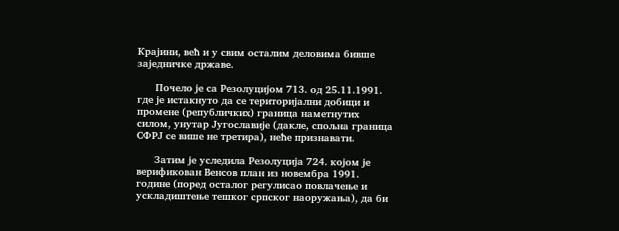Крајини, већ и у свим осталим деловима бивше заједничке државе.

      Почело је са Резолуцијом 713. од 25.11.1991. где је истакнуто да се територијални добици и промене (републичких) граница наметнутих силом, унутар Југославије (дакле, спољна граница СФРЈ се више не третира), неће признавати.

      Затим је уследила Резолуција 724. којом је верификован Венсов план из новембра 1991. године (поред осталог регулисао повлачење и ускладиштење тешког српског наоружања), да би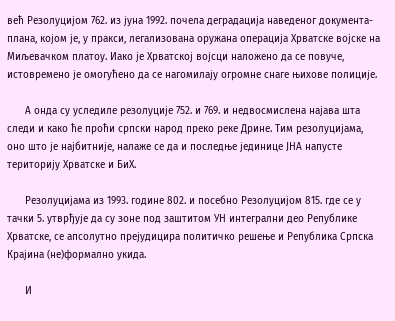већ Резолуцијом 762. из јуна 1992. почела деградација наведеног документа-плана, којом је, у пракси, легализована оружана операција Хрватске војске на Миљевачком платоу. Иако је Хрватској војсци наложено да се повуче, истовремено је омогућено да се нагомилају огромне снаге њихове полиције.

      А онда су уследиле резолуције 752. и 769. и недвосмислена најава шта следи и како ће проћи српски народ преко реке Дрине. Тим резолуцијама, оно што је најбитније, налаже се да и последње јединице ЈНА напусте територију Хрватске и БиХ.

      Резолуцијама из 1993. године 802. и посебно Резолуцијом 815. где се у тачки 5. утврђује да су зоне под заштитом УН интегрални део Републике Хрватске, се апсолутно прејудицира политичко решење и Република Српска Крајина (не)формално укида.

      И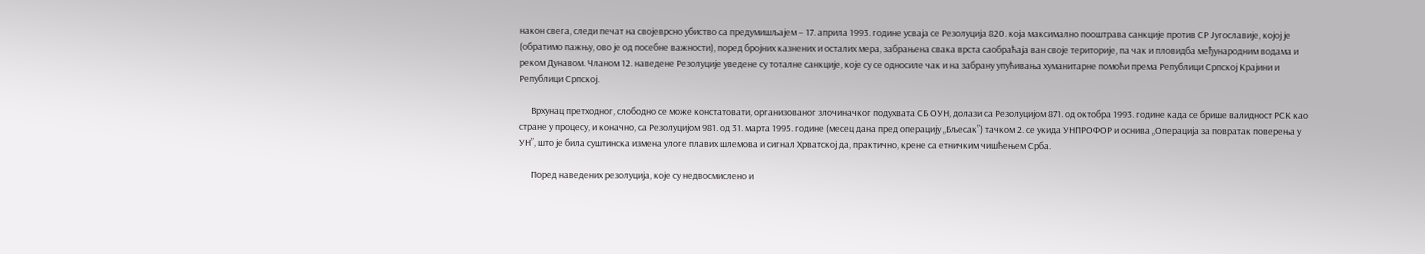након свега, следи печат на својеврсно убиство са предумишљајем – 17. априла 1993. године усваја се Резолуција 820. која максимално пооштрава санкције против СР Југославије, којој је (обратимо пажњу, ово је од посебне важности), поред бројних казнених и осталих мера, забрањена свака врста саобраћаја ван своје територије, па чак и пловидба међународним водама и реком Дунавом. Чланом 12. наведене Резолуције уведене су тоталне санкције, које су се односиле чак и на забрану упућивања хуманитарне помоћи према Републици Српској Крајини и Републици Српској.

      Врхунац претходног, слободно се може констатовати, организованог злочиначког подухвата СБ ОУН, долази са Резолуцијом 871. од октобра 1993. године када се брише валидност РСК као стране у процесу, и коначно, са Резолуцијом 981. од 31. марта 1995. године (месец дана пред операцију „Бљесак”) тачком 2. се укида УНПРОФОР и оснива „Операција за повратак поверења у УН”, што је била суштинска измена улоге плавих шлемова и сигнал Хрватској да, практично, крене са етничким чишћењем Срба.

      Поред наведених резолуција, које су недвосмислено и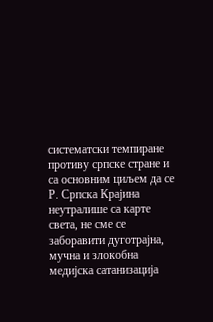систематски темпиране противу српске стране и са основним циљем да се Р. Српска Крајина неутралише са карте света, не сме се заборавити дуготрајна, мучна и злокобна медијска сатанизација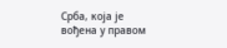Срба, која је вођена у правом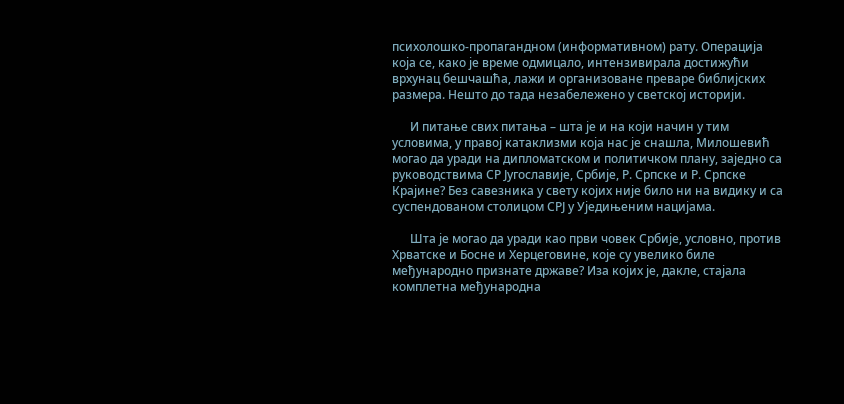психолошко-пропагандном (информативном) рату. Операција која се, како је време одмицало, интензивирала достижући врхунац бешчашћа, лажи и организоване преваре библијских размера. Нешто до тада незабележено у светској историји.

      И питање свих питања – шта је и на који начин у тим условима, у правој катаклизми која нас је снашла, Милошевић могао да уради на дипломатском и политичком плану, заједно са руководствима СР Југославије, Србије, Р. Српске и Р. Српске Крајине? Без савезника у свету којих није било ни на видику и са суспендованом столицом СРЈ у Уједињеним нацијама.

      Шта је могао да уради као први човек Србије, условно, против Хрватске и Босне и Херцеговине, које су увелико биле међународно признате државе? Иза којих је, дакле, стајала комплетна међународна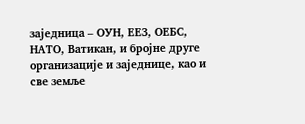заједница – ОУН, ЕЕЗ, ОЕБС, НАТО, Ватикан, и бројне друге организације и заједнице, као и све земље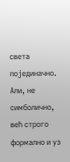света појединачно. Али, не симболично, већ строго формално и уз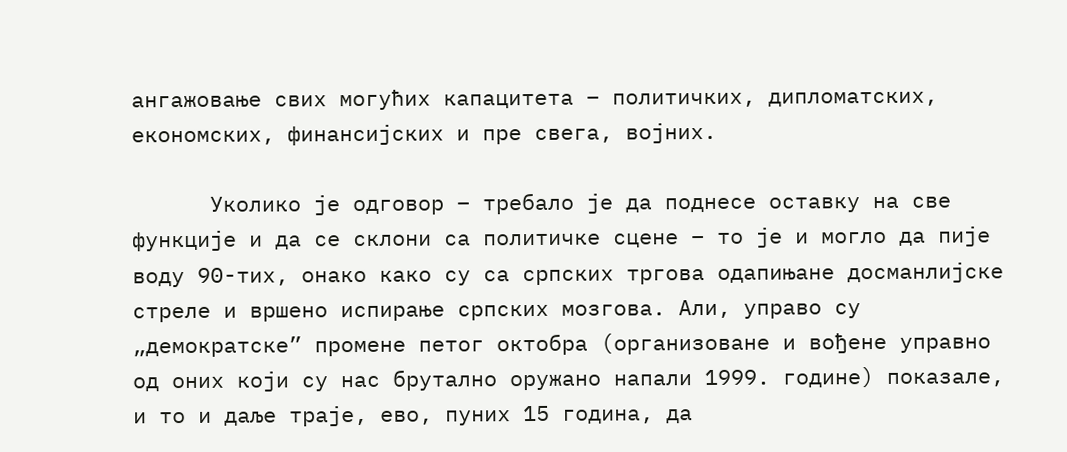ангажовање свих могућих капацитета – политичких, дипломатских, економских, финансијских и пре свега, војних.

      Уколико је одговор – требало је да поднесе оставку на све функције и да се склони са политичке сцене – то је и могло да пије воду 90-тих, онако како су са српских тргова одапињане досманлијске стреле и вршено испирање српских мозгова. Али, управо су „демократске” промене петог октобра (организоване и вођене управно од оних који су нас брутално оружано напали 1999. године) показале, и то и даље траје, ево, пуних 15 година, да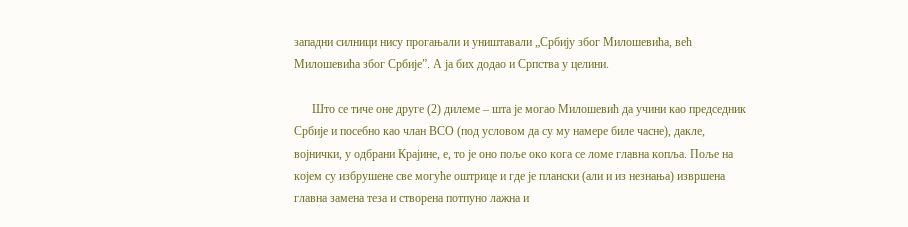западни силници нису прогањали и уништавали „Србију због Милошевића, већ Милошевића због Србије”. А ја бих додао и Српства у целини.

      Што се тиче оне друге (2) дилеме – шта је могао Милошевић да учини као председник Србије и посебно као члан ВСО (под условом да су му намере биле часне), дакле, војнички, у одбрани Крајине, е, то је оно поље око кога се ломе главна копља. Поље на којем су избрушене све могуће оштрице и где је плански (али и из незнања) извршена главна замена теза и створена потпуно лажна и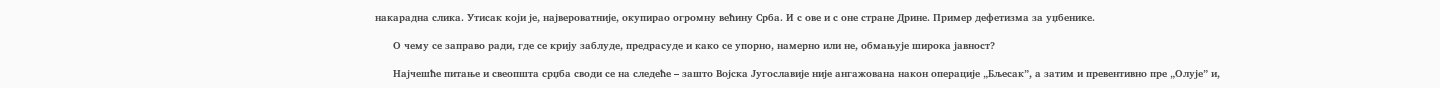накарадна слика. Утисак који је, највероватније, окупирао огромну већину Срба. И с ове и с оне стране Дрине. Пример дефетизма за уџбенике.

      О чему се заправо ради, где се крију заблуде, предрасуде и како се упорно, намерно или не, обмањује широка јавност?

      Најчешће питање и свеопшта срџба своди се на следеће – зашто Војска Југославије није ангажована након операције „Бљесак”, а затим и превентивно пре „Олује” и,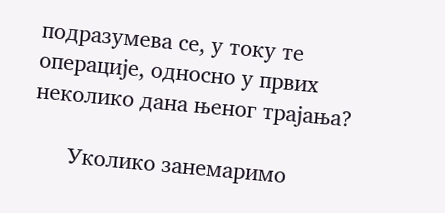подразумева се, у току те операције, односно у првих неколико дана њеног трајања?

      Уколико занемаримо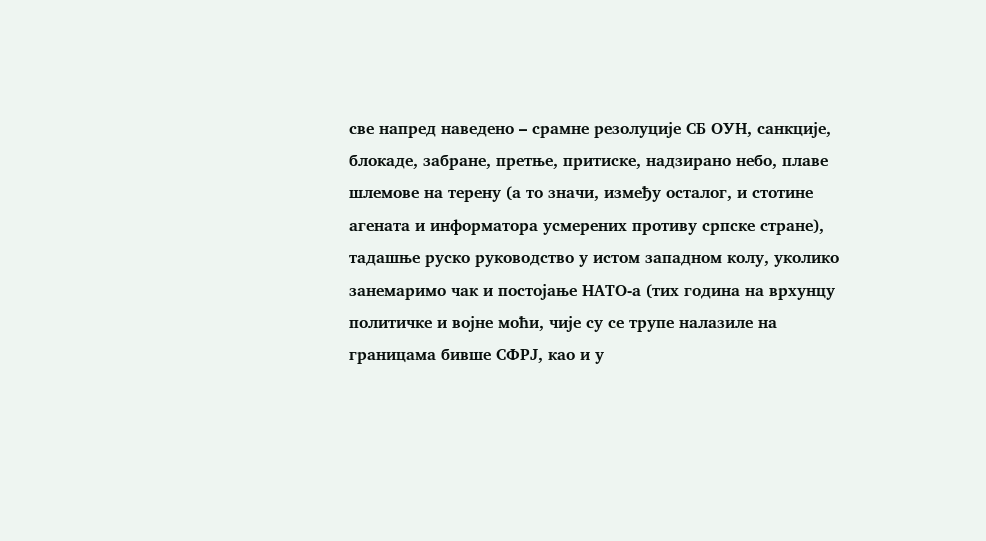све напред наведено – срамне резолуције СБ ОУН, санкције, блокаде, забране, претње, притиске, надзирано небо, плаве шлемове на терену (а то значи, између осталог, и стотине агената и информатора усмерених противу српске стране), тадашње руско руководство у истом западном колу, уколико занемаримо чак и постојање НАТО-а (тих година на врхунцу политичке и војне моћи, чије су се трупе налазиле на границама бивше СФРЈ, као и у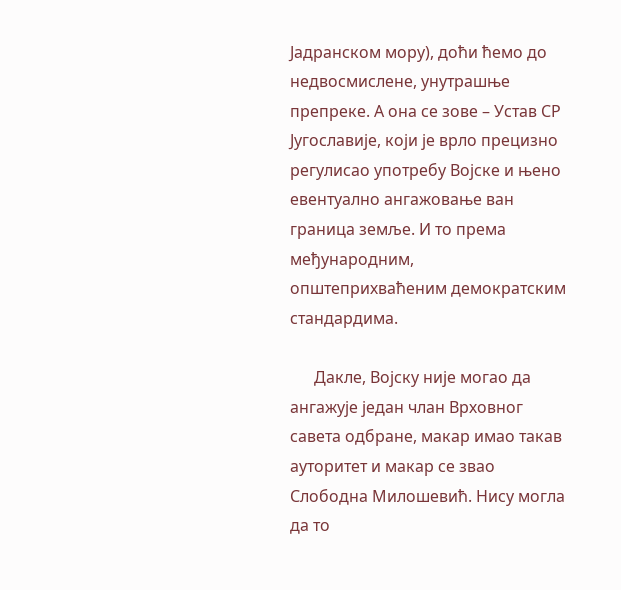Јадранском мору), доћи ћемо до недвосмислене, унутрашње препреке. А она се зове – Устав СР Југославије, који је врло прецизно регулисао употребу Војске и њено евентуално ангажовање ван граница земље. И то према међународним, општеприхваћеним демократским стандардима.

      Дакле, Војску није могао да ангажује један члан Врховног савета одбране, макар имао такав ауторитет и макар се звао Слободна Милошевић. Нису могла да то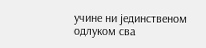учине ни јединственом одлуком сва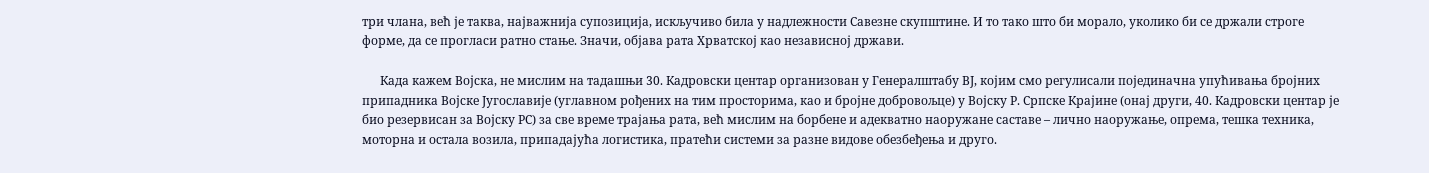три члана, већ је таква, најважнија супозиција, искључиво била у надлежности Савезне скупштине. И то тако што би морало, уколико би се држали строге форме, да се прогласи ратно стање. Значи, објава рата Хрватској као независној држави.

      Када кажем Војска, не мислим на тадашњи 30. Кадровски центар организован у Генералштабу ВЈ, којим смо регулисали појединачна упућивања бројних припадника Војске Југославије (углавном рођених на тим просторима, као и бројне добровољце) у Војску Р. Српске Крајине (онај други, 40. Кадровски центар је био резервисан за Војску РС) за све време трајања рата, већ мислим на борбене и адекватно наоружане саставе – лично наоружање, опрема, тешка техника, моторна и остала возила, припадајућа логистика, пратећи системи за разне видове обезбеђења и друго.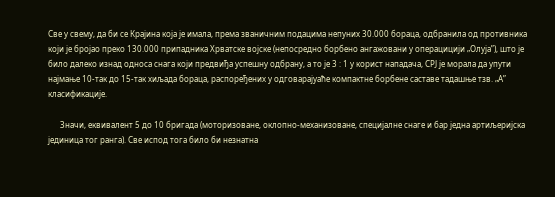Све у свему, да би се Крајина која је имала, према званичним подацима непуних 30.000 бораца, одбранила од противника који је бројао преко 130.000 припадника Хрватске војске (непосредно борбено ангажовани у операцицији „Олуја”), што је било далеко изнад односа снага који предвиђа успешну одбрану, а то је 3 : 1 у корист нападача, СРЈ је морала да упути најмање 10-так до 15-так хиљада бораца, распоређених у одговарајуаће компактне борбене саставе тадашње тзв. „А” класификације.

      Значи, еквивалент 5 до 10 бригада (моторизоване, оклопно-механизоване, специјалне снаге и бар једна артиљеријска јединица тог ранга). Све испод тога било би незнатна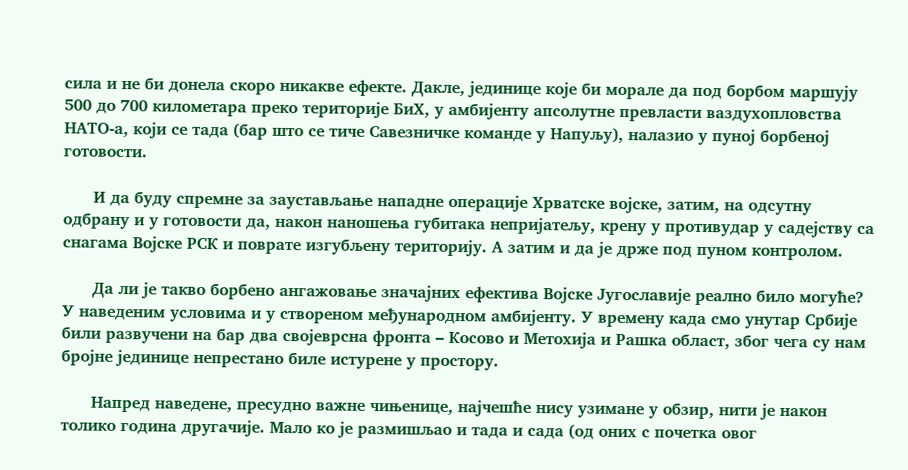сила и не би донела скоро никакве ефекте. Дакле, јединице које би морале да под борбом маршују 500 до 700 километара преко територије БиХ, у амбијенту апсолутне превласти ваздухопловства НАТО-а, који се тада (бар што се тиче Савезничке команде у Напуљу), налазио у пуној борбеној готовости.

      И да буду спремне за заустављање нападне операције Хрватске војске, затим, на одсутну одбрану и у готовости да, након наношења губитака непријатељу, крену у противудар у садејству са снагама Војске РСК и поврате изгубљену територију. А затим и да је држе под пуном контролом.

      Да ли је такво борбено ангажовање значајних ефектива Војске Југославије реално било могуће? У наведеним условима и у створеном међународном амбијенту. У времену када смо унутар Србије били развучени на бар два својеврсна фронта – Косово и Метохија и Рашка област, због чега су нам бројне јединице непрестано биле истурене у простору.

      Напред наведене, пресудно важне чињенице, најчешће нису узимане у обзир, нити је након толико година другачије. Мало ко је размишљао и тада и сада (од оних с почетка овог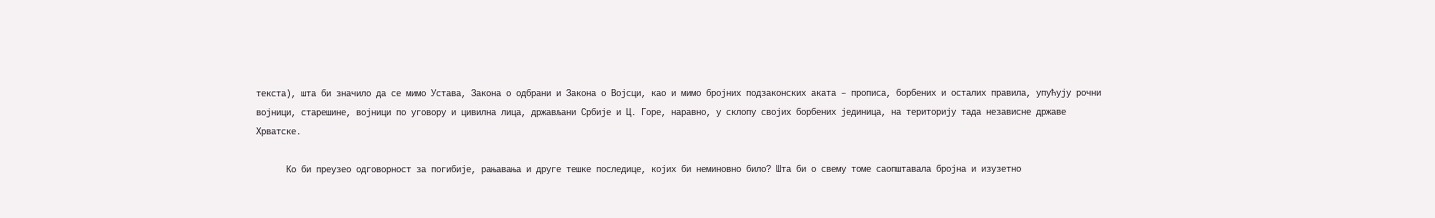текста), шта би значило да се мимо Устава, Закона о одбрани и Закона о Војсци, као и мимо бројних подзаконских аката – прописа, борбених и осталих правила, упућују рочни војници, старешине, војници по уговору и цивилна лица, држављани Србије и Ц. Горе, наравно, у склопу својих борбених јединица, на територију тада независне државе Хрватске.

      Ко би преузео одговорност за погибије, рањавања и друге тешке последице, којих би неминовно било? Шта би о свему томе саопштавала бројна и изузетно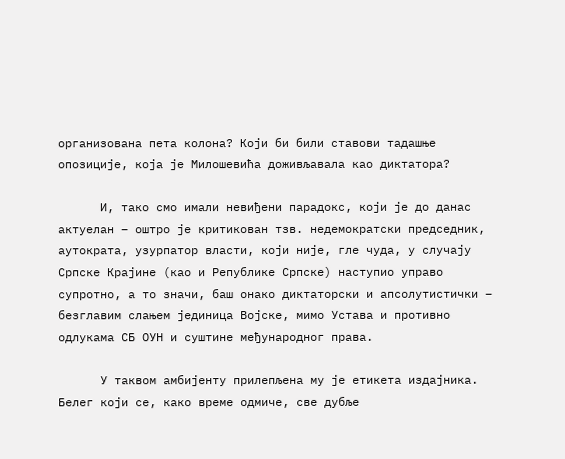организована пета колона? Који би били ставови тадашње опозиције, која је Милошевића доживљавала као диктатора?

      И, тако смо имали невиђени парадокс, који је до данас актуелан – оштро је критикован тзв. недемократски председник, аутократа, узурпатор власти, који није, гле чуда, у случају Српске Крајине (као и Републике Српске) наступио управо супротно, а то значи, баш онако диктаторски и апсолутистички – безглавим слањем јединица Војске, мимо Устава и противно одлукама СБ ОУН и суштине међународног права.

      У таквом амбијенту прилепљена му је етикета издајника. Белег који се, како време одмиче, све дубље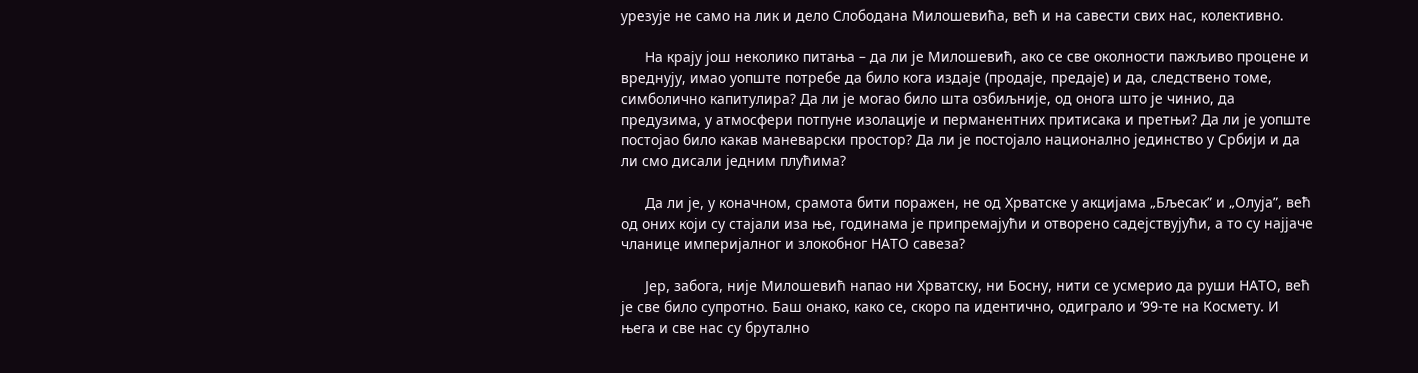урезује не само на лик и дело Слободана Милошевића, већ и на савести свих нас, колективно.

      На крају још неколико питања – да ли је Милошевић, ако се све околности пажљиво процене и вреднују, имао уопште потребе да било кога издаје (продаје, предаје) и да, следствено томе, симболично капитулира? Да ли је могао било шта озбиљније, од онога што је чинио, да предузима, у атмосфери потпуне изолације и перманентних притисака и претњи? Да ли је уопште постојао било какав маневарски простор? Да ли је постојало национално јединство у Србији и да ли смо дисали једним плућима?

      Да ли је, у коначном, срамота бити поражен, не од Хрватске у акцијама „Бљесак” и „Олуја”, већ од оних који су стајали иза ње, годинама је припремајући и отворено садејствујући, а то су најјаче чланице империјалног и злокобног НАТО савеза?

      Јер, забога, није Милошевић напао ни Хрватску, ни Босну, нити се усмерио да руши НАТО, већ је све било супротно. Баш онако, како се, скоро па идентично, одиграло и ’99-те на Космету. И њега и све нас су брутално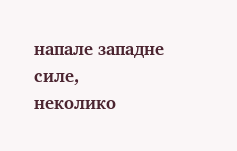напале западне силе, неколико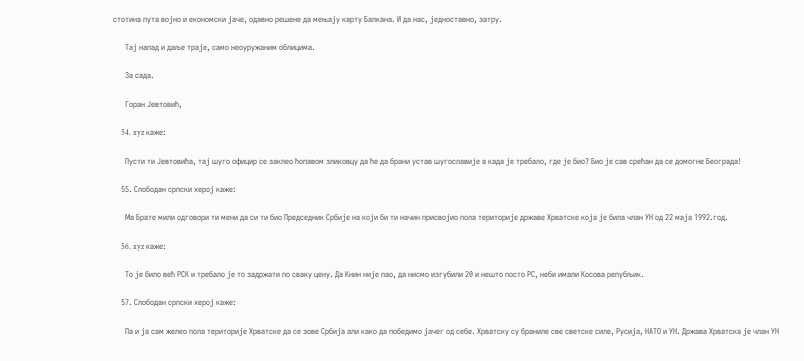стотина пута војно и економски јаче, одавно решене да мењају карту Балкана. И да нас, једноставно, затру.

      Тај напад и даље траје, само неоуружаним облицима.

      За сада.

      Горан Јевтовић,

    54. xyz каже:

      Пусти ти Јевтовића, тај шуго официр се заклео ћопавом зликовцу да ће да брани устав шугославије а када је требало, где је био? Био је сав срећан да се домогне Београда!

    55. Слободан српски херој каже:

      Ма Брате мили одговори ти мени да си ти био Председник Србије на који би ти начин присвојио пола територије државе Хрватске која је била члан УН од 22 маја 1992.год.

    56. xyz каже:

      То је било већ РСК и требало је то задржати по сваку цену. Да Книн није пао, да нисмо изгубили 20 и нешто посто РС, неби имали Косова репубљик.

    57. Слободан српски херој каже:

      Па и ја сам желео пола територије Хрватске да се зове Србија али како да победимо јачег од себе. Хрватску су браниле све светске силе, Русија, НАТО и УН. Држава Хрватска је члан УН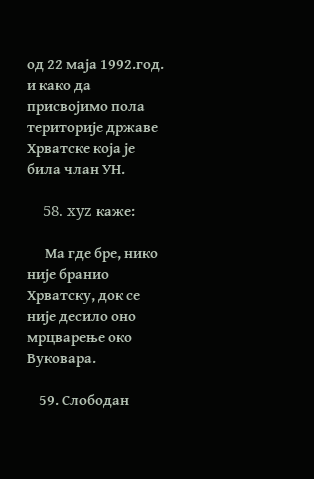од 22 маја 1992.год. и како да присвојимо пола територије државе Хрватске која је била члан УН.

    58. xyz каже:

      Ма где бре, нико није бранио Хрватску, док се није десило оно мрцварење око Вуковара.

    59. Слободан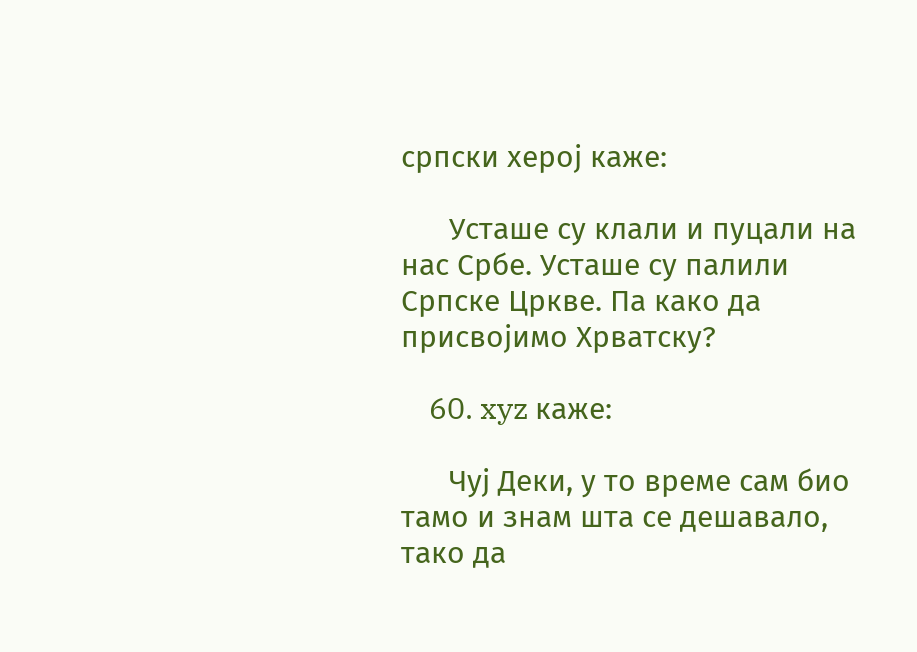српски херој каже:

      Усташе су клали и пуцали на нас Србе. Усташе су палили Српске Цркве. Па како да присвојимо Хрватску?

    60. xyz каже:

      Чуј Деки, у то време сам био тамо и знам шта се дешавало, тако да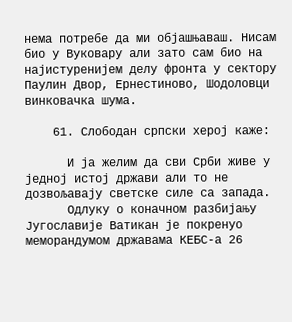нема потребе да ми објашњаваш. Нисам био у Вуковару али зато сам био на најистуренијем делу фронта у сектору Паулин Двор, Ернестиново, Шодоловци винковачка шума.

    61. Слободан српски херој каже:

      И ја желим да сви Срби живе у једној истој држави али то не дозвољавају светске силе са запада.
      Одлуку о коначном разбијању Југославије Ватикан је покренуо меморандумом државама КЕБС-а 26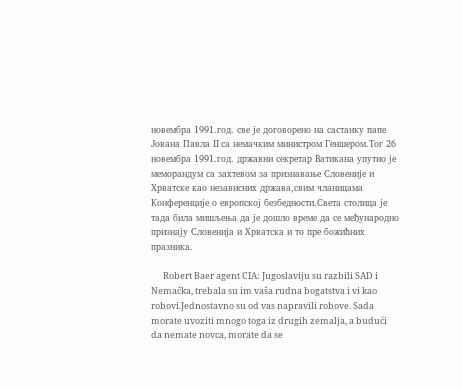новембра 1991.год. све је договорено на састанку папе Јована Павла II са немачким министром Геншером.Тог 26 новембра 1991.год. државни секретар Ватикана упутио је меморандум са захтевом за признавање Словеније и Хрватске као независних држава,свим чланицама Конференције о европској безбедности.Света столица је тада била мишљења да је дошло време да се међународно признају Словенија и Хрватска и то пре божићних празника.

      Robert Baer agent CIA: Jugoslaviju su razbili SAD i Nemačka, trebala su im vaša rudna bogatstva i vi kao robovi.Jednostavno su od vas napravili robove. Sada morate uvoziti mnogo toga iz drugih zemalja, a budući da nemate novca, morate da se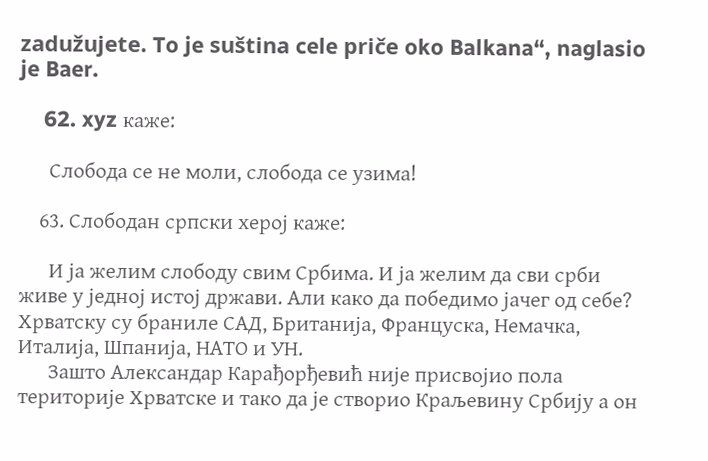zadužujete. To je suština cele priče oko Balkana“, naglasio je Baer.

    62. xyz каже:

      Слобода се не моли, слобода се узима!

    63. Слободан српски херој каже:

      И ја желим слободу свим Србима. И ја желим да сви срби живе у једној истој држави. Али како да победимо јачег од себе? Хрватску су браниле САД, Британија, Француска, Немачка, Италија, Шпанија, НАТО и УН.
      Зашто Александар Карађорђевић није присвојио пола територије Хрватске и тако да је створио Краљевину Србију а он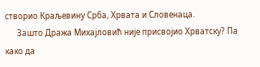створио Краљевину Срба, Хрвата и Словенаца.
      Зашто Дража Михајловић није присвојио Хрватску? Па како да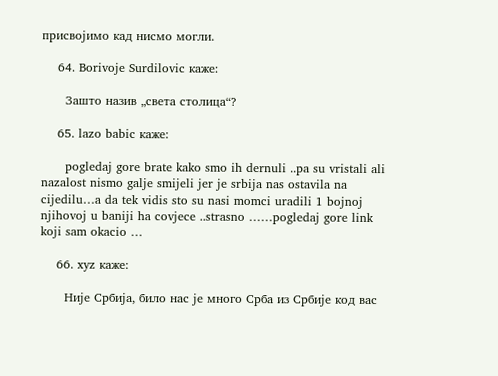присвојимо кад нисмо могли.

    64. Borivoje Surdilovic каже:

      Зашто назив „света столица“?

    65. lazo babic каже:

      pogledaj gore brate kako smo ih dernuli ..pa su vristali ali nazalost nismo galje smijeli jer je srbija nas ostavila na cijedilu…a da tek vidis sto su nasi momci uradili 1 bojnoj njihovoj u baniji ha covjece ..strasno ……pogledaj gore link koji sam okacio …

    66. xyz каже:

      Није Србија, било нас је много Срба из Србије код вас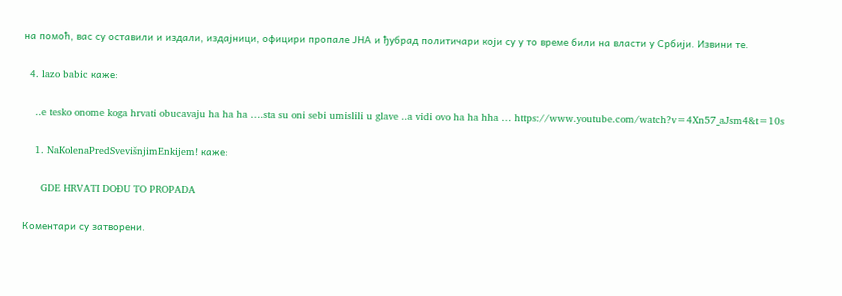на помоћ, вас су оставили и издали, издајници, официри пропале ЈНА и ђубрад политичари који су у то време били на власти у Србији. Извини те.

  4. lazo babic каже:

    ..e tesko onome koga hrvati obucavaju ha ha ha ….sta su oni sebi umislili u glave ..a vidi ovo ha ha hha … https://www.youtube.com/watch?v=4Xn57_aJsm4&t=10s

    1. NaKolenaPredSvevišnjimEnkijem! каже:

      GDE HRVATI DOĐU TO PROPADA

Коментари су затворени.